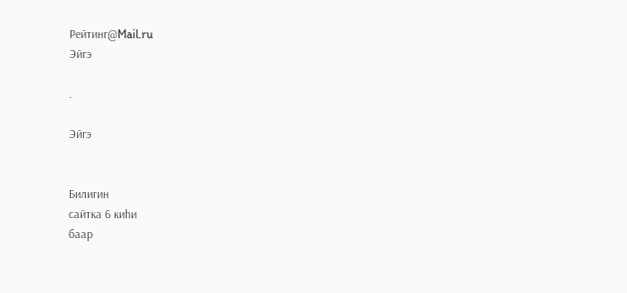Рейтинг@Mail.ru
Эйгэ

.

Эйгэ


Билигин
сайтка 6 киһи
баар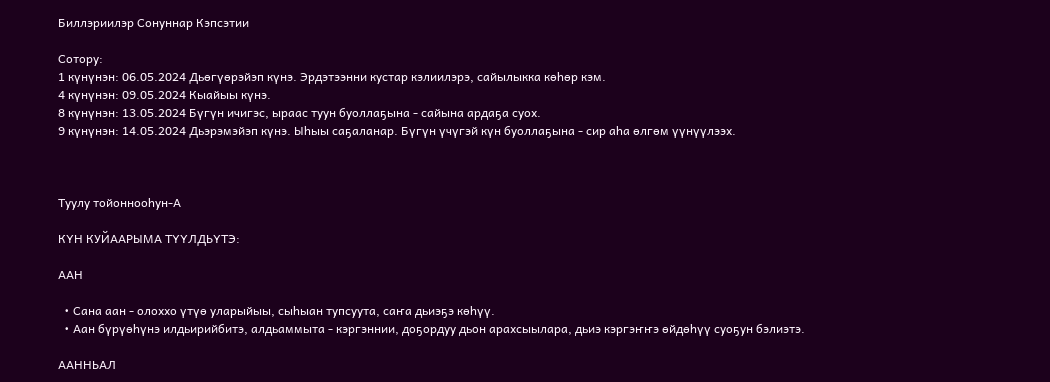Биллэриилэр Сонуннар Кэпсэтии

Сотору:
1 күнүнэн: 06.05.2024 Дьөгүөрэйэп күнэ. Эрдэтээнни кустар кэлиилэрэ, сайылыкка көhөр кэм.
4 күнүнэн: 09.05.2024 Кыайыы күнэ.
8 күнүнэн: 13.05.2024 Бүгүн ичигэс, ыраас туун буоллаҕына - сайына ардаҕа суох.
9 күнүнэн: 14.05.2024 Дьэрэмэйэп күнэ. Ыhыы саҕаланар. Бүгүн үчүгэй күн буоллаҕына - сир аhа өлгөм үүнүүлээх.



Туулу тойоннооһун-А

КҮН КУЙААРЫМА ТҮҮЛДЬҮТЭ:

ААН

  • Сана аан - олоххо үтүө уларыйыы, сыһыан тупсуута, саҥа дьиэҕэ көһүү.
  • Аан бүрүөһүнэ илдьирийбитэ, алдьаммыта - кэргэннии, доҕордуу дьон арахсыылара, дьиэ кэргэҥҥэ өйдөһүү суоҕун бэлиэтэ.

ААННЬАЛ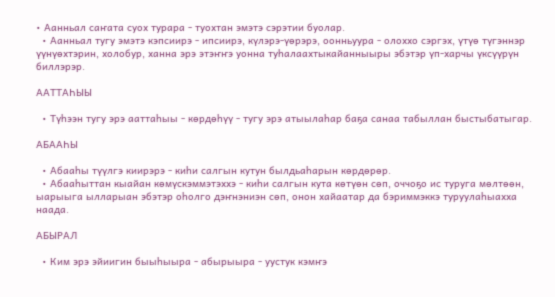• Аанньал саҥата суох турара - туохтан эмэтэ сэрэтии буолар.
  • Аанньал тугу эмэтэ кэпсиирэ - ипсиирэ, күлэрэ-үөрэрэ, оонньуура - олоххо сэргэх, үтүө түгэннэр үүнүөхтэрин, холобур, ханна эрэ этэҥҥэ уонна туһалаахтыкайанныыры эбэтэр үп-харчы үксүүрүн биллэрэр.

ААТТАҺЫЫ

  • Түһээн тугу эрэ ааттаһыы - көрдөһүү - тугу эрэ атыылаһар баҕа санаа табыллан быстыбатыгар.

АБААҺЫ

  • Абааһы түүлгэ киирэрэ - киһи салгын кутун былдьаһарын көрдөрөр.
  • Абааһыттан кыайан көмүскэммэтэххэ - киһи салгын кута көтүөн сөп, оччоҕо ис туруга мөлтөөн, ыарыыга ылларыан эбэтэр оһолго дэҥнэниэн сөп, онон хайаатар да бэриммэккэ туруулаһыахха наада.

АБЫРАЛ

  • Ким эрэ эйиигин быыһыыра - абырыыра - уустук кэмҥэ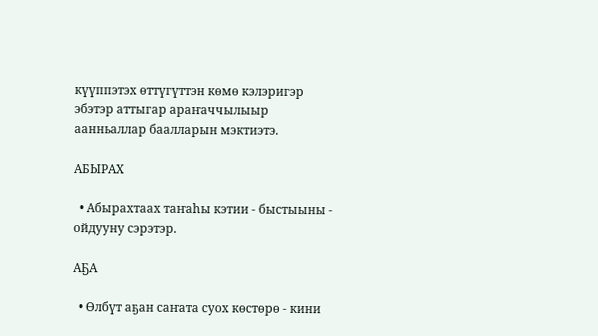күүппэтэх өттүгүттэн көмө кэлэригэр эбэтэр аттыгар араҥаччылыыр аанньаллар баалларын мэктиэтэ.

АБЫРАХ

  • Абырахтаах таҥаһы кэтии - быстыыны - ойдууну сэрэтэр.

АҔА

  • Өлбүт аҕан саҥата суох көстөрө - кини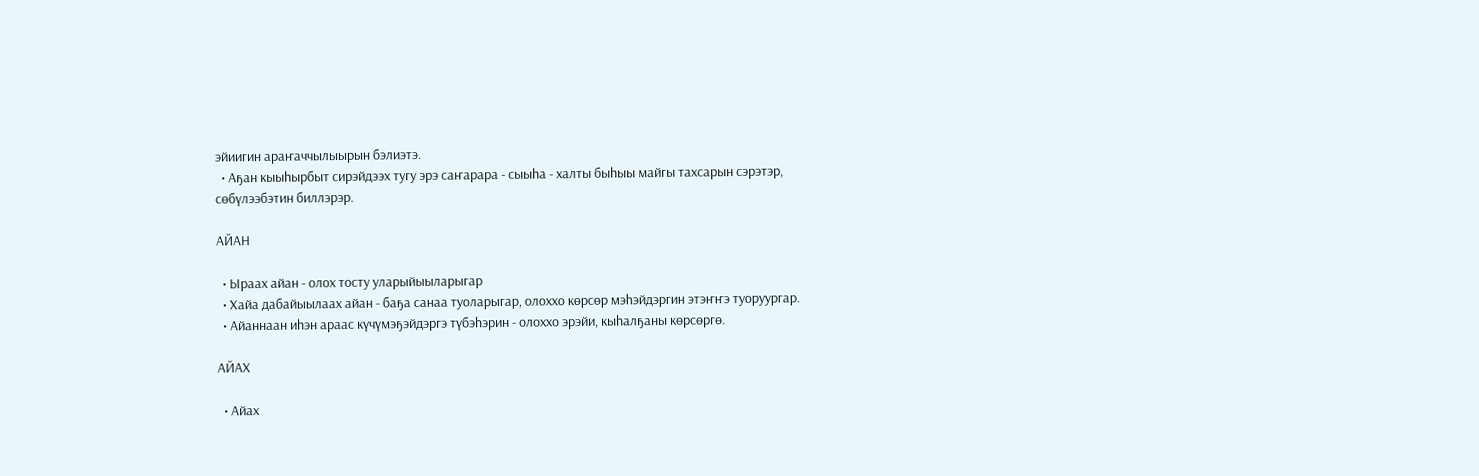эйиигин араҥаччылыырын бэлиэтэ.
  • Аҕан кыыһырбыт сирэйдээх тугу эрэ саҥарара - сыыһа - халты быһыы майгы тахсарын сэрэтэр, сөбүлээбэтин биллэрэр.

АЙАН

  • Ыраах айан - олох тосту уларыйыыларыгар
  • Хайа дабайыылаах айан - баҕа санаа туоларыгар, олоххо көрсөр мэһэйдэргин этэҥҥэ туоруургар.
  • Айаннаан иһэн араас күчүмэҕэйдэргэ түбэһэрин - олоххо эрэйи, кыһалҕаны көрсөргө.

АЙАХ

  • Айах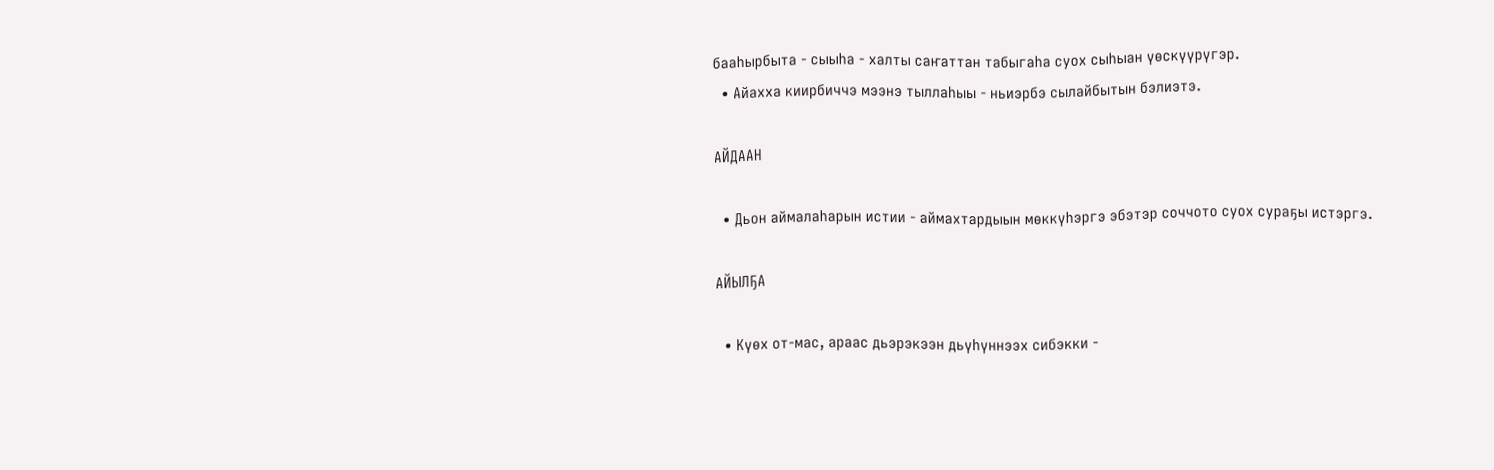бааһырбыта - сыыһа - халты саҥаттан табыгаһа суох сыһыан үөскүүрүгэр.
  • Айахха киирбиччэ мээнэ тыллаһыы - ньиэрбэ сылайбытын бэлиэтэ.

АЙДААН

  • Дьон аймалаһарын истии - аймахтардыын мөккүһэргэ эбэтэр соччото суох сураҕы истэргэ.

АЙЫЛҔА

  • Күөх от-мас, араас дьэрэкээн дьүһүннээх сибэкки -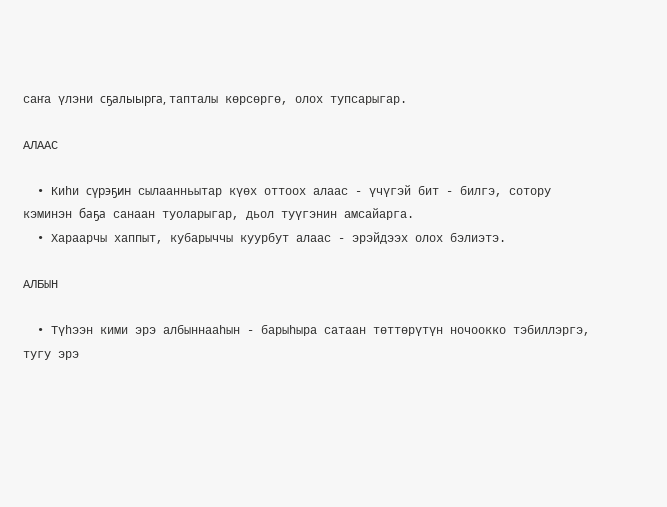саҥа үлэни сҕалыырга, тапталы көрсөргө, олох тупсарыгар.

АЛААС

  • Киһи сүрэҕин сылаанньытар күөх оттоох алаас - үчүгэй бит - билгэ, сотору кэминэн баҕа санаан туоларыгар, дьол туүгэнин амсайарга.
  • Хараарчы хаппыт, кубарыччы куурбут алаас - эрэйдээх олох бэлиэтэ.

АЛБЫН

  • Түһээн кими эрэ албыннааһын - барыһыра сатаан төттөрүтүн ночоокко тэбиллэргэ, тугу эрэ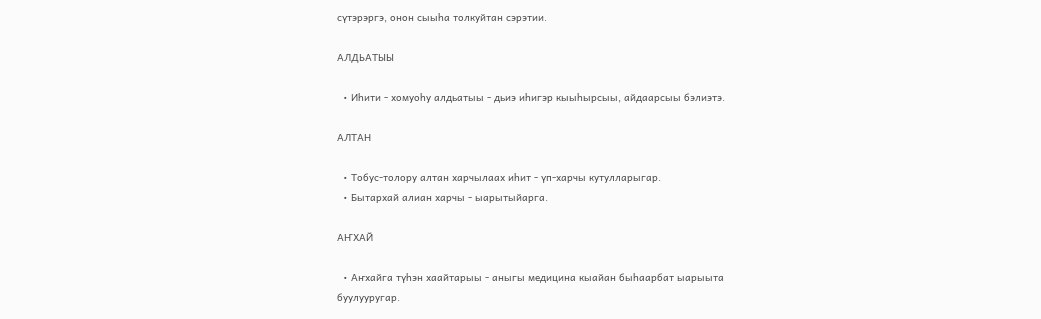сүтэрэргэ, онон сыыһа толкуйтан сэрэтии.

АЛДЬАТЫЫ

  • Иһити - хомуоһу алдьатыы - дьиэ иһигэр кыыһырсыы, айдаарсыы бэлиэтэ.

АЛТАН

  • Тобус-толору алтан харчылаах иһит - үп-харчы кутулларыгар.
  • Бытархай алиан харчы - ыарытыйарга.

АҤХАЙ

  • Аҥхайга түһэн хаайтарыы - аныгы медицина кыайан быһаарбат ыарыыта буулууругар.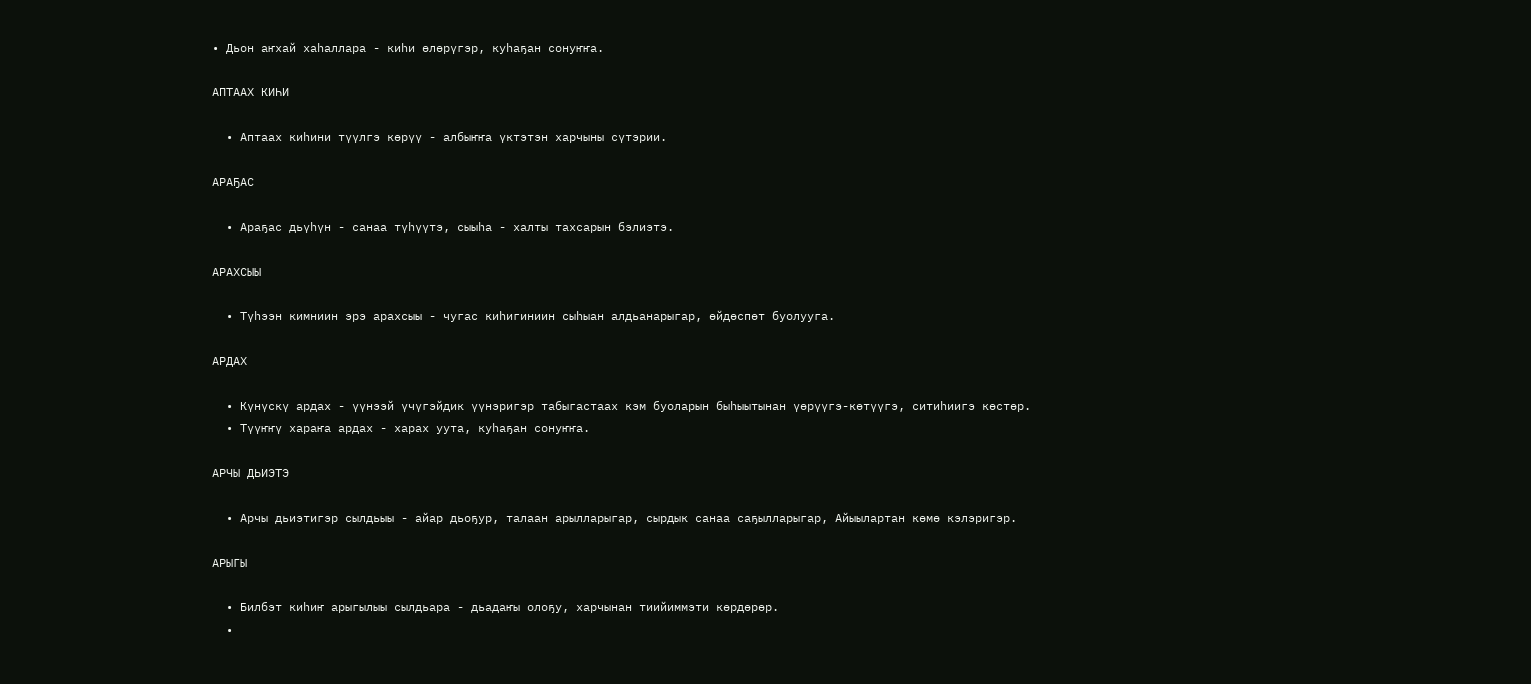• Дьон аҥхай хаһаллара - киһи өлөрүгэр, куһаҕан сонуҥҥа.

АПТААХ КИҺИ

  • Аптаах киһини түүлгэ көрүү - албыҥҥа үктэтэн харчыны сүтэрии.

АРАҔАС

  • Араҕас дьүһүн - санаа түһүүтэ, сыыһа - халты тахсарын бэлиэтэ.

АРАХСЫЫ

  • Түһээн кимниин эрэ арахсыы - чугас киһигиниин сыһыан алдьанарыгар, өйдөспөт буолууга.

АРДАХ

  • Күнүскү ардах - үүнээй үчүгэйдик үүнэригэр табыгастаах кэм буоларын быһыытынан үөрүүгэ-көтүүгэ, ситиһиигэ көстөр.
  • Түүҥҥү хараҥа ардах - харах уута, куһаҕан сонуҥҥа.

АРЧЫ ДЬИЭТЭ

  • Арчы дьиэтигэр сылдьыы - айар дьоҕур, талаан арылларыгар, сырдык санаа саҕылларыгар, Айыылартан көмө кэлэригэр.

АРЫГЫ

  • Билбэт киһиҥ арыгылыы сылдьара - дьадаҥы олоҕу, харчынан тиийиммэти көрдөрөр.
  •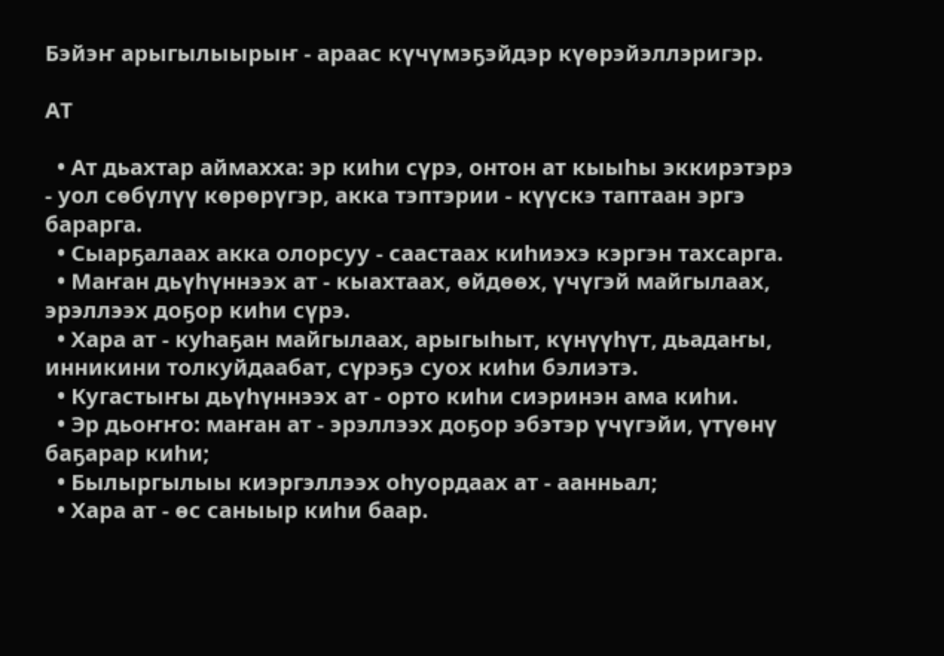Бэйэҥ арыгылыырыҥ - араас күчүмэҕэйдэр күөрэйэллэригэр.

АТ

  • Ат дьахтар аймахха: эр киһи сүрэ, онтон ат кыыһы эккирэтэрэ - уол сөбүлүү көрөрүгэр, акка тэптэрии - күүскэ таптаан эргэ барарга.
  • Сыарҕалаах акка олорсуу - саастаах киһиэхэ кэргэн тахсарга.
  • Маҥан дьүһүннээх ат - кыахтаах, өйдөөх, үчүгэй майгылаах, эрэллээх доҕор киһи сүрэ.
  • Хара ат - куһаҕан майгылаах, арыгыһыт, күнүүһүт, дьадаҥы, инникини толкуйдаабат, сүрэҕэ суох киһи бэлиэтэ.
  • Кугастыҥы дьүһүннээх ат - орто киһи сиэринэн ама киһи.
  • Эр дьоҥҥо: маҥан ат - эрэллээх доҕор эбэтэр үчүгэйи, үтүөнү баҕарар киһи;
  • Былыргылыы киэргэллээх оһуордаах ат - аанньал;
  • Хара ат - өс саныыр киһи баар.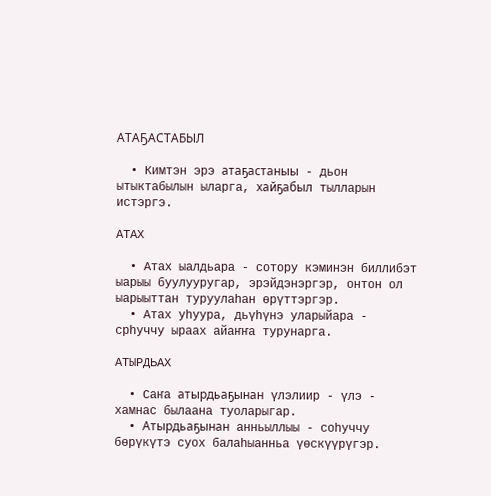АТАҔАСТАБЫЛ

  • Кимтэн эрэ атаҕастаныы - дьон ытыктабылын ыларга, хайҕабыл тылларын истэргэ.

АТАХ

  • Атах ыалдьара - сотору кэминэн биллибэт ыарыы буулууругар, эрэйдэнэргэр, онтон ол ыарыыттан туруулаһан өрүттэргэр.
  • Атах уһуура, дьүһүнэ уларыйара - срһуччу ыраах айаҥҥа турунарга.

АТЫРДЬАХ

  • Саҥа атырдьаҕынан үлэлиир - үлэ - хамнас былаана туоларыгар.
  • Атырдьаҕынан анньыллыы - соһуччу бөрүкүтэ суох балаһыанньа үөскүүрүгэр.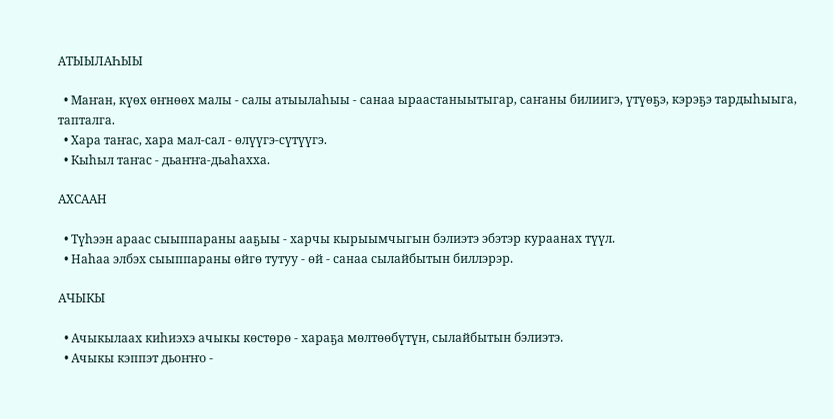АТЫЫЛАҺЫЫ

  • Маҥан, күөх өҥнөөх малы - салы атыылаһыы - санаа ыраастаныытыгар, саҥаны билиигэ, үтүөҕэ, кэрэҕэ тардыһыыга, тапталга.
  • Хара таҥас, хара мал-сал - өлүүгэ-сүтүүгэ.
  • Кыһыл таҥас - дьаҥҥа-дьаһахха.

АХСААН

  • Түһээн араас сыыппараны ааҕыы - харчы кырыымчыгын бэлиэтэ эбэтэр кураанах түүл.
  • Наһаа элбэх сыыппараны өйгө тутуу - өй - санаа сылайбытын биллэрэр.

АЧЫКЫ

  • Ачыкылаах киһиэхэ ачыкы көстөрө - хараҕа мөлтөөбүтүн, сылайбытын бэлиэтэ.
  • Ачыкы кэппэт дьоҥҥо -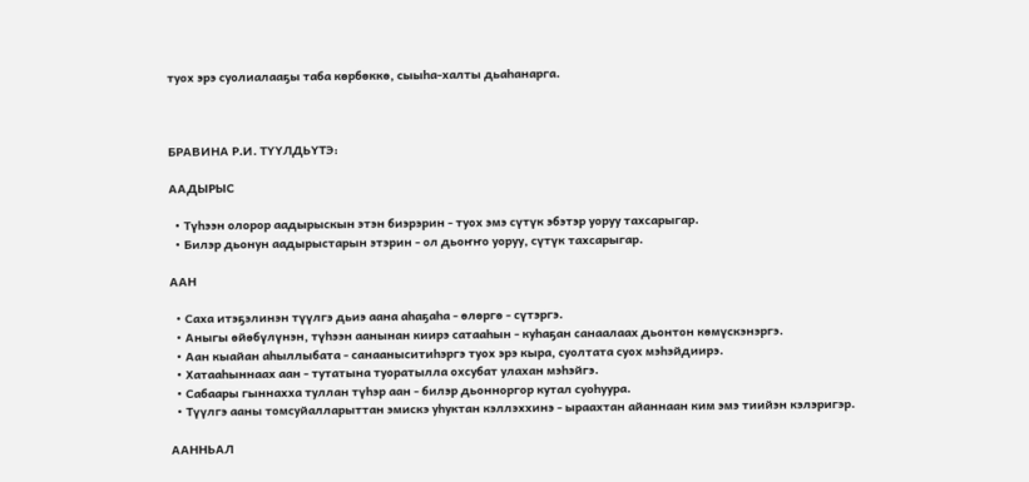туох эрэ суолиалааҕы таба көрбөккө, сыыһа-халты дьаһанарга.



БРАВИНА Р.И. ТҮҮЛДЬҮТЭ:

ААДЫРЫС

  • Түһээн олорор аадырыскын этэн биэрэрин - туох эмэ сүтүк эбэтэр уоруу тахсарыгар.
  • Билэр дьонун аадырыстарын этэрин - ол дьоҥҥо уоруу, сүтүк тахсарыгар.

ААН

  • Саха итэҕэлинэн түүлгэ дьиэ аана аһаҕаһа - өлөргө - сүтэргэ.
  • Аныгы өйөбүлүнэн, түһээн аанынан киирэ сатааһын - куһаҕан санаалаах дьонтон көмүскэнэргэ.
  • Аан кыайан аһыллыбата - санааныситиһэргэ туох эрэ кыра, суолтата суох мэһэйдиирэ.
  • Хатааһыннаах аан - тутатына туоратылла охсубат улахан мэһэйгэ.
  • Сабаары гыннахха туллан түһэр аан - билэр дьонноргор кутал суоһуура.
  • Түүлгэ ааны томсуйалларыттан эмискэ уһуктан кэллэххинэ - ыраахтан айаннаан ким эмэ тиийэн кэлэригэр.

ААННЬАЛ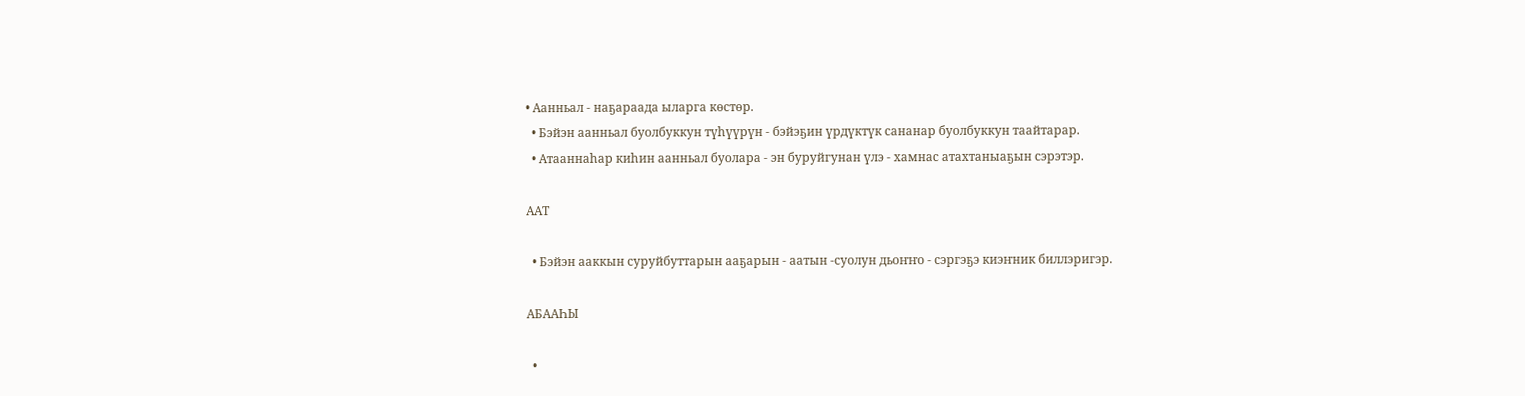• Аанньал - наҕараада ыларга көстөр.
  • Бэйэн аанньал буолбуккун түһүүрүн - бэйэҕин үрдүктүк сананар буолбуккун таайтарар.
  • Атааннаһар киһин аанньал буолара - эн буруйгунан үлэ - хамнас атахтаныаҕын сэрэтэр.

ААТ

  • Бэйэн ааккын суруйбуттарын ааҕарын - аатын -суолун дьоҥҥо - сэргэҕэ киэҥник биллэригэр.

АБААҺЫ

  •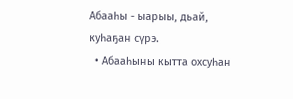Абааһы - ыарыы, дьай, куһаҕан сүрэ.
  • Абааһыны кытта охсуһан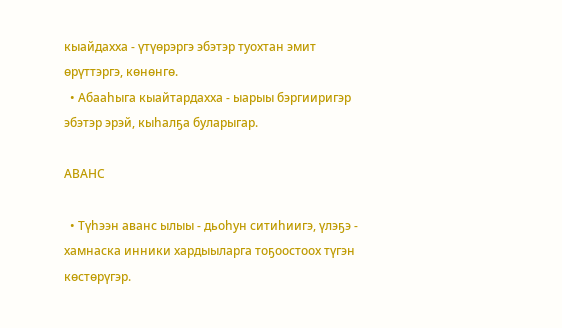кыайдахха - үтүөрэргэ эбэтэр туохтан эмит өрүттэргэ, көнөнгө.
  • Абааһыга кыайтардахха - ыарыы бэргииригэр эбэтэр эрэй, кыһалҕа буларыгар.

АВАНС

  • Түһээн аванс ылыы - дьоһун ситиһиигэ, үлэҕэ - хамнаска инники хардыыларга тоҕоостоох түгэн көстөрүгэр.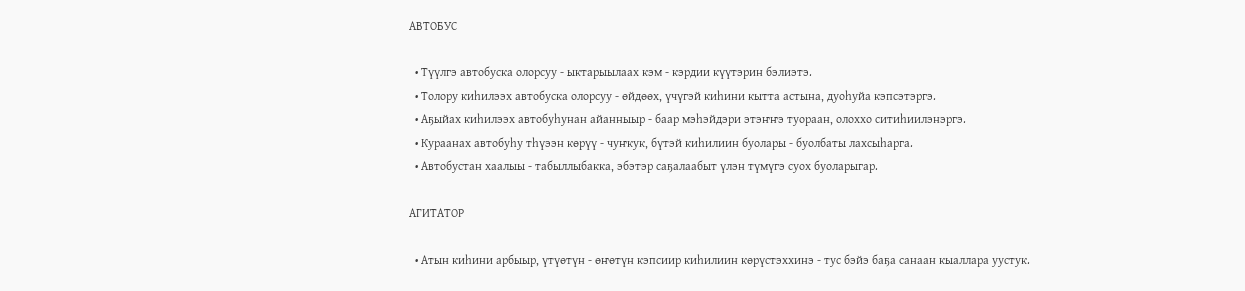АВТОБУС

  • Түүлгэ автобуска олорсуу - ыктарыылаах кэм - кэрдии күүтэрин бэлиэтэ.
  • Толору киһилээх автобуска олорсуу - өйдөөх, үчүгэй киһини кытта астына, дуоһуйа кэпсэтэргэ.
  • Аҕыйах киһилээх автобуһунан айанныыр - баар мэһэйдэри этэҥҥэ туораан, олоххо ситиһиилэнэргэ.
  • Кураанах автобуһу тһүээн көрүү - чуҥкук, бүтэй киһилиин буолары - буолбаты лахсыһарга.
  • Автобустан хаалыы - табыллыбакка, эбэтэр саҕалаабыт үлэн түмүгэ суох буоларыгар.

АГИТАТОР

  • Атын киһини арбыыр, үтүөтүн - өҥөтүн кэпсиир киһилиин көрүстэххинэ - тус бэйэ баҕа санаан кыаллара уустук.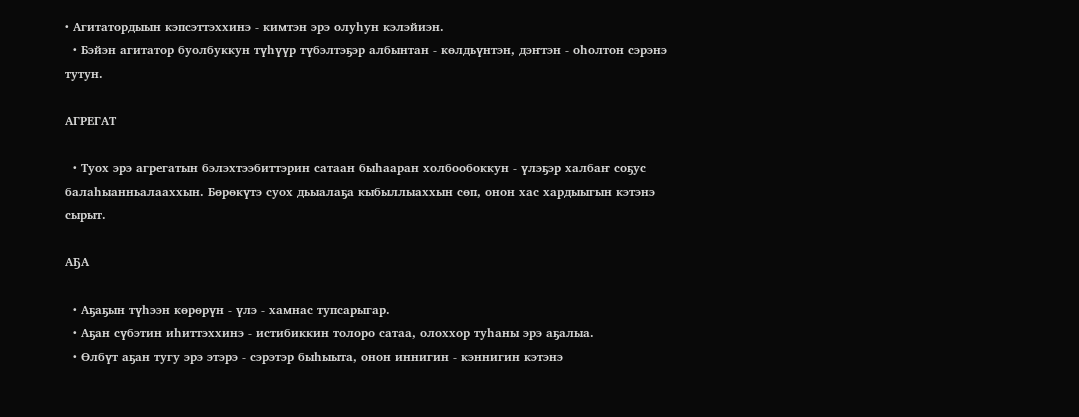• Агитатордыын кэпсэттэххинэ - кимтэн эрэ олуһун кэлэйиэн.
  • Бэйэн агитатор буолбуккун түһүүр түбэлтэҕэр албынтан - көлдьүнтэн, дэҥтэн - оһолтон сэрэнэ тутун.

АГРЕГАТ

  • Туох эрэ агрегатын бэлэхтээбиттэрин сатаан быһааран холбообоккун - үлэҕэр халбаҥ соҕус балаһыанньалааххын. Бөрөкүтэ суох дьыалаҕа кыбыллыаххын сөп, онон хас хардыыгын кэтэнэ сырыт.

АҔА

  • Аҕаҕын түһээн көрөрүн - үлэ - хамнас тупсарыгар.
  • Аҕан сүбэтин иһиттэххинэ - истибиккин толоро сатаа, олоххор туһаны эрэ аҕалыа.
  • Өлбүт аҕан тугу эрэ этэрэ - сэрэтэр быһыыта, онон иннигин - кэннигин кэтэнэ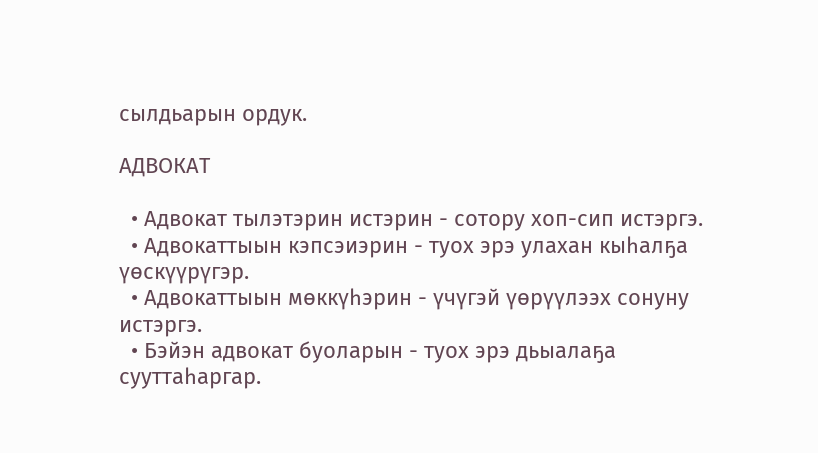сылдьарын ордук.

АДВОКАТ

  • Адвокат тылэтэрин истэрин - сотору хоп-сип истэргэ.
  • Адвокаттыын кэпсэиэрин - туох эрэ улахан кыһалҕа үөскүүрүгэр.
  • Адвокаттыын мөккүһэрин - үчүгэй үөрүүлээх сонуну истэргэ.
  • Бэйэн адвокат буоларын - туох эрэ дьыалаҕа сууттаһаргар.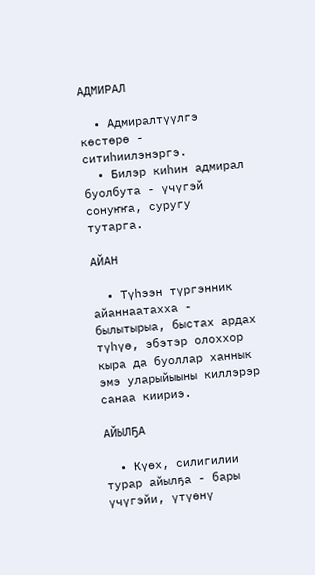АДМИРАЛ

  • Адмиралтүүлгэ көстөрө - ситиһиилэнэргэ.
  • Билэр киһин адмирал буолбута - үчүгэй сонуҥҥа, суругу тутарга.

АЙАН

  • Түһээн түргэнник айаннаатахха - былытырыа, быстах ардах түһүө, эбэтэр олоххор кыра да буоллар ханнык эмэ уларыйыыны киллэрэр санаа киириэ.

АЙЫЛҔА

  • Күөх, силигилии турар айылҕа - бары үчүгэйи, үтүөнү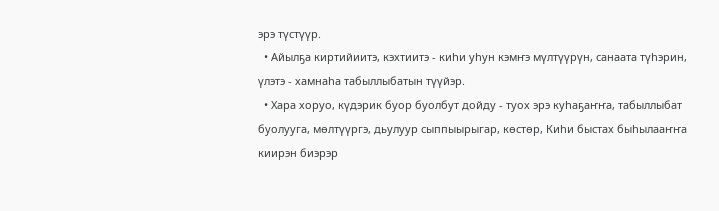эрэ түстүүр.
  • Айылҕа киртийиитэ, кэхтиитэ - киһи уһун кэмҥэ мүлтүүрүн, санаата түһэрин, үлэтэ - хамнаһа табыллыбатын түүйэр.
  • Хара хоруо, күдэрик буор буолбут дойду - туох эрэ куһаҕаҥҥа, табыллыбат буолууга, мөлтүүргэ, дьулуур сыппыырыгар, көстөр, Киһи быстах быһылааҥҥа киирэн биэрэр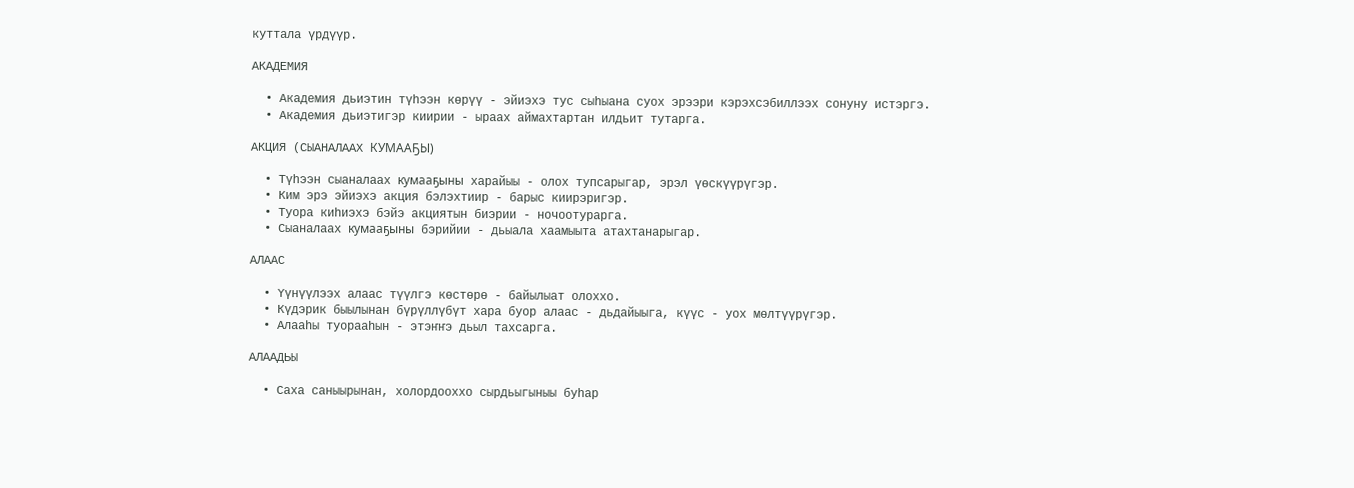куттала үрдүүр.

АКАДЕМИЯ

  • Академия дьиэтин түһээн көрүү - эйиэхэ тус сыһыана суох эрээри кэрэхсэбиллээх сонуну истэргэ.
  • Академия дьиэтигэр киирии - ыраах аймахтартан илдьит тутарга.

АКЦИЯ (СЫАНАЛААХ КУМААҔЫ)

  • Түһээн сыаналаах кумааҕыны харайыы - олох тупсарыгар, эрэл үөскүүрүгэр.
  • Ким эрэ эйиэхэ акция бэлэхтиир - барыс киирэригэр.
  • Туора киһиэхэ бэйэ акциятын биэрии - ночоотурарга.
  • Сыаналаах кумааҕыны бэрийии - дьыала хаамыыта атахтанарыгар.

АЛААС

  • Үүнүүлээх алаас түүлгэ көстөрө - байылыат олоххо.
  • Күдэрик быылынан бүрүллүбүт хара буор алаас - дьдайыыга, күүс - уох мөлтүүрүгэр.
  • Алааһы туорааһын - этэҥҥэ дьыл тахсарга.

АЛААДЬЫ

  • Саха саныырынан, холордооххо сырдьыгыныы буһар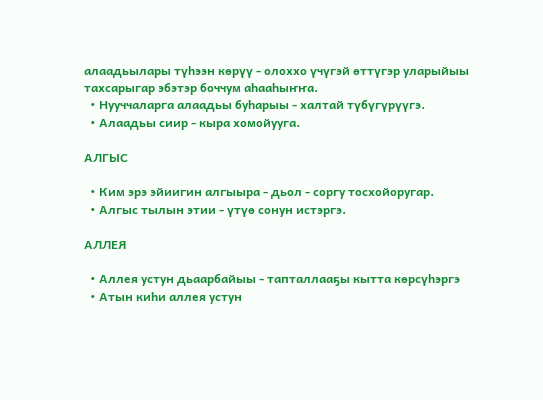алаадьылары түһээн көрүү - олоххо үчүгэй өттүгэр уларыйыы тахсарыгар эбэтэр боччум аһааһыҥҥа.
  • Нууччаларга алаадьы буһарыы - халтай түбүгүрүүгэ.
  • Алаадьы сиир - кыра хомойууга.

АЛГЫС

  • Ким эрэ эйиигин алгыыра - дьол - соргу тосхойоругар.
  • Алгыс тылын этии - үтүө сонун истэргэ.

АЛЛЕЯ

  • Аллея устун дьаарбайыы - тапталлааҕы кытта көрсүһэргэ
  • Атын киһи аллея устун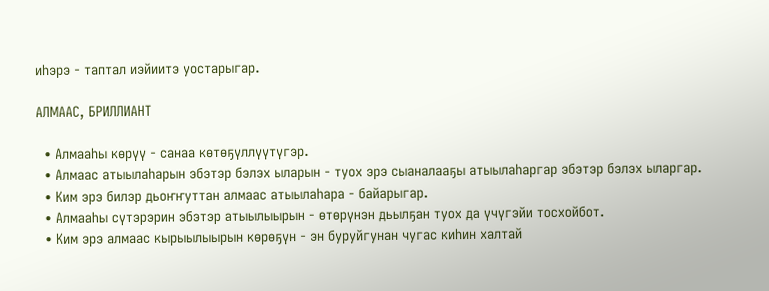иһэрэ - таптал иэйиитэ уостарыгар.

АЛМААС, БРИЛЛИАНТ

  • Алмааһы көрүү - санаа көтөҕүллүүтүгэр.
  • Алмаас атыылаһарын эбэтэр бэлэх ыларын - туох эрэ сыаналааҕы атыылаһаргар эбэтэр бэлэх ыларгар.
  • Ким эрэ билэр дьоҥҥуттан алмаас атыылаһара - байарыгар.
  • Алмааһы сүтэрэрин эбэтэр атыылыырын - өтөрүнэн дьылҕан туох да үчүгэйи тосхойбот.
  • Ким эрэ алмаас кырыылыырын көрөҕүн - эн буруйгунан чугас киһин халтай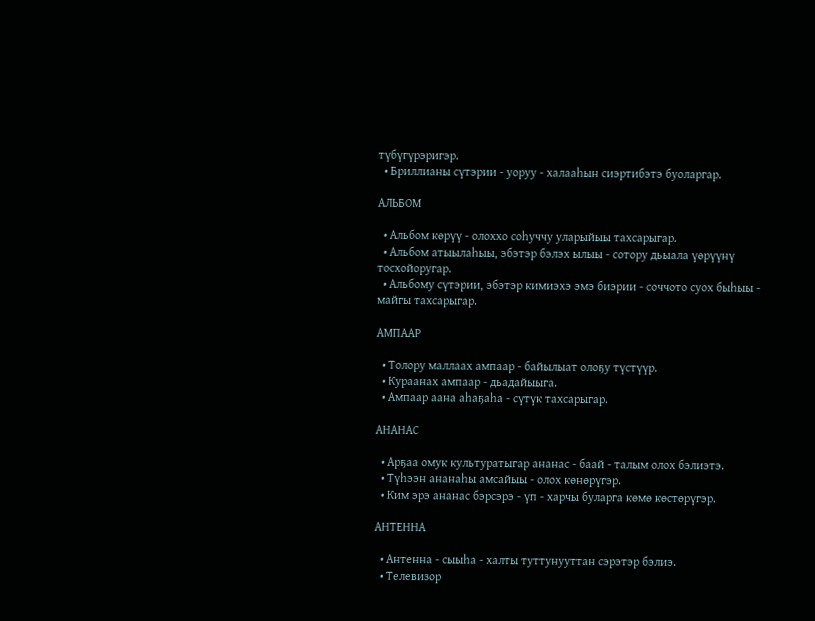түбүгүрэригэр.
  • Бриллианы сүтэрии - уоруу - халааһын сиэртибэтэ буоларгар.

АЛЬБОМ

  • Альбом көрүү - олоххо соһуччу уларыйыы тахсарыгар.
  • Альбом атыылаһыы, эбэтэр бэлэх ылыы - сотору дьыала үөрүүнү тосхойоругар.
  • Альбому сүтэрии, эбэтэр кимиэхэ эмэ биэрии - соччото суох быһыы - майгы тахсарыгар.

АМПААР

  • Толору маллаах ампаар - байылыат олоҕу түстүүр.
  • Кураанах ампаар - дьадайыыга.
  • Ампаар аана аһаҕаһа - сүтүк тахсарыгар.

АНАНАС

  • Арҕаа омук культуратыгар ананас - баай - талым олох бэлиэтэ.
  • Түһээн ананаһы амсайыы - олох көнөрүгэр.
  • Ким эрэ ананас бэрсэрэ - үп - харчы буларга көмө көстөрүгэр.

АНТЕННА

  • Антенна - сыыһа - халты туттунууттан сэрэтэр бэлиэ.
  • Телевизор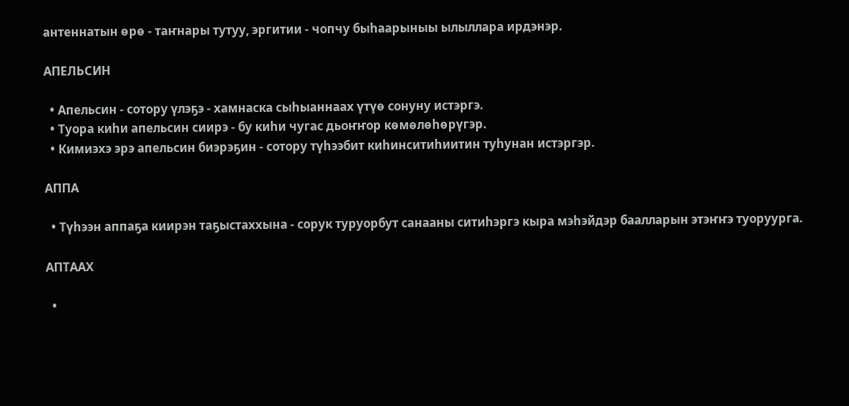антеннатын өрө - таҥнары тутуу, эргитии - чопчу быһаарыныы ылыллара ирдэнэр.

АПЕЛЬСИН

  • Апельсин - сотору үлэҕэ - хамнаска сыһыаннаах үтүө сонуну истэргэ.
  • Туора киһи апельсин сиирэ - бу киһи чугас дьоҥҥор көмөлөһөрүгэр.
  • Кимиэхэ эрэ апельсин биэрэҕин - сотору түһээбит киһинситиһиитин туһунан истэргэр.

АППА

  • Түһээн аппаҕа киирэн таҕыстаххына - сорук туруорбут санааны ситиһэргэ кыра мэһэйдэр баалларын этэҥҥэ туоруурга.

АПТААХ

  •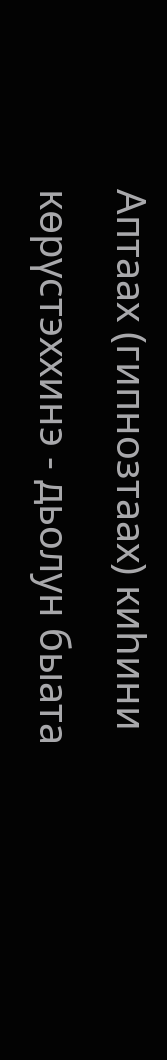Аптаах (гипнозтаах) киһини көрүстэххинэ - дьолун быата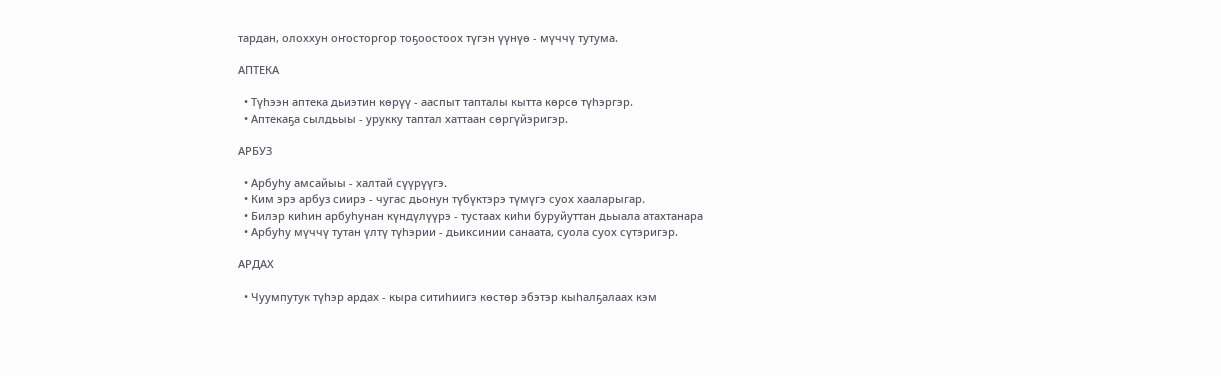тардан, олоххун оҥосторгор тоҕоостоох түгэн үүнүө - мүччү тутума.

АПТЕКА

  • Түһээн аптека дьиэтин көрүү - ааспыт тапталы кытта көрсө түһэргэр.
  • Аптекаҕа сылдьыы - урукку таптал хаттаан сөргүйэригэр.

АРБУЗ

  • Арбуһу амсайыы - халтай сүүрүүгэ.
  • Ким эрэ арбуз сиирэ - чугас дьонун түбүктэрэ түмүгэ суох хааларыгар.
  • Билэр киһин арбуһунан күндүлүүрэ - тустаах киһи буруйуттан дьыала атахтанара
  • Арбуһу мүччү тутан үлтү түһэрии - дьиксинии санаата, суола суох сүтэригэр.

АРДАХ

  • Чуумпутук түһэр ардах - кыра ситиһиигэ көстөр эбэтэр кыһалҕалаах кэм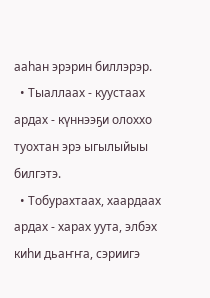ааһан эрэрин биллэрэр.
  • Тыаллаах - куустаах ардах - күннээҕи олоххо туохтан эрэ ыгылыйыы билгэтэ.
  • Тобурахтаах, хаардаах ардах - харах уута, элбэх киһи дьаҥҥа, сэриигэ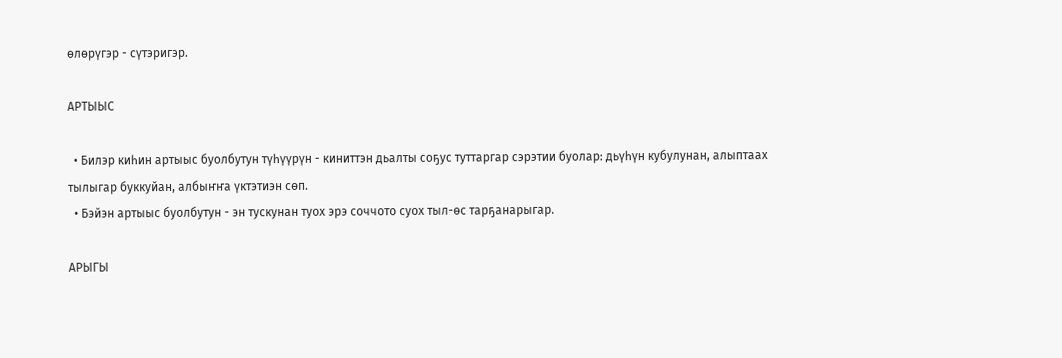өлөрүгэр - сүтэригэр.

АРТЫЫС

  • Билэр киһин артыыс буолбутун түһүүрүн - киниттэн дьалты соҕус туттаргар сэрэтии буолар: дьүһүн кубулунан, алыптаах тылыгар буккуйан, албыҥҥа үктэтиэн сөп.
  • Бэйэн артыыс буолбутун - эн тускунан туох эрэ соччото суох тыл-өс тарҕанарыгар.

АРЫГЫ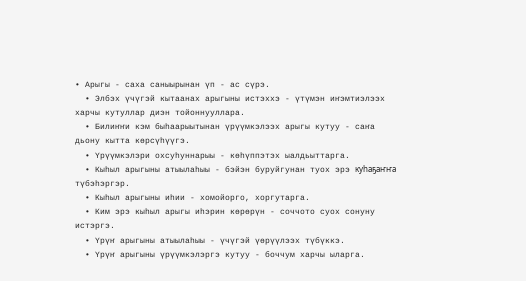• Арыгы - саха саныырынан үп - ас сүрэ.
  • Элбэх үчүгэй кытаанах арыгыны истэххэ - үтүмэн иҥэмтиэлээх харчы кутуллар диэн тойоннууллара.
  • Билиҥҥи кэм быһаарыытынан үрүүмкэлээх арыгы кутуу - саҥа дьону кытта көрсүһүүгэ.
  • Үрүүмкэлэри охсуһуннарыы - көһүппэтэх ыалдьыттарга.
  • Кыһыл арыгыны атыылаһыы - бэйэн буруйгунан туох эрэ куһаҕаҥҥа түбэһэргэр.
  • Кыһыл арыгыны иһии - хомойорго, хоргутарга.
  • Ким эрэ кыһыл арыгы иһэрин көрөрүн - соччото суох сонуну истэргэ.
  • Үрүҥ арыгыны атыылаһыы - үчүгэй үөрүүлээх түбүккэ.
  • Үрүҥ арыгыны үрүүмкэлэргэ кутуу - боччум харчы ыларга.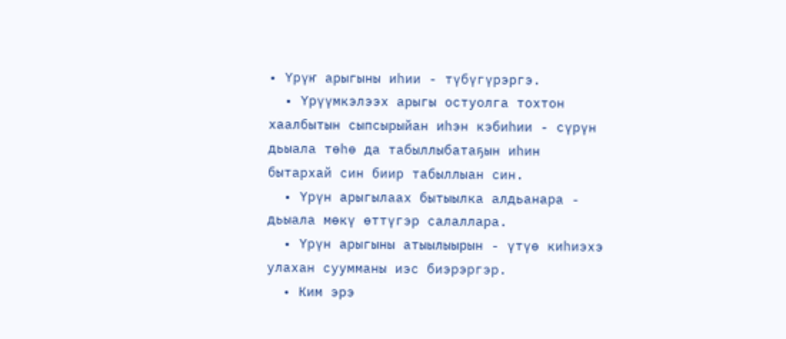• Үрүҥ арыгыны иһии - түбүгүрэргэ.
  • Үрүүмкэлээх арыгы остуолга тохтон хаалбытын сыпсырыйан иһэн кэбиһии - сүрүн дьыала төһө да табыллыбатаҕын иһин бытархай син биир табыллыан син.
  • Үрүн арыгылаах бытыылка алдьанара - дьыала мөкү өттүгэр салаллара.
  • Үрүн арыгыны атыылыырын - үтүө киһиэхэ улахан суумманы иэс биэрэргэр.
  • Ким эрэ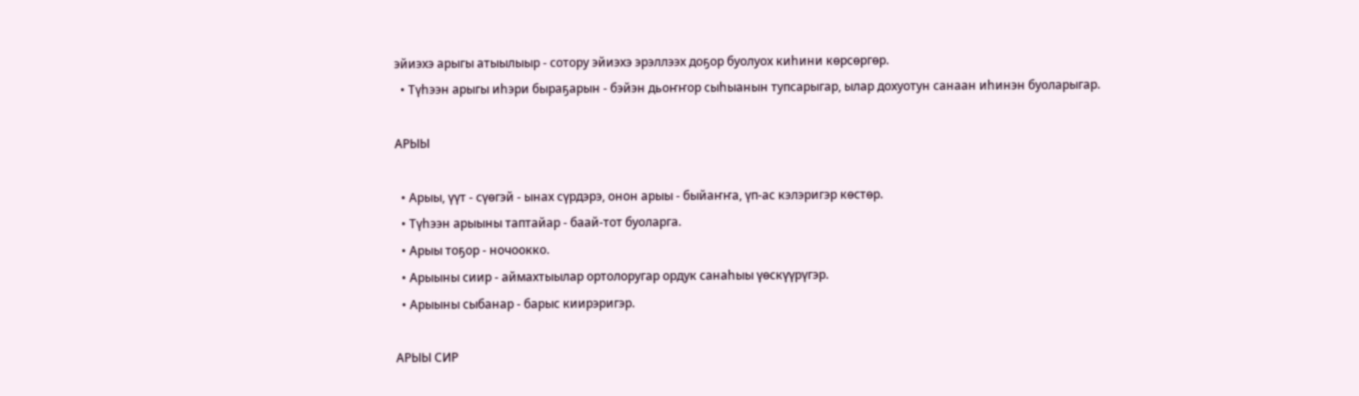эйиэхэ арыгы атыылыыр - сотору эйиэхэ эрэллээх доҕор буолуох киһини көрсөргөр.
  • Түһээн арыгы иһэри быраҕарын - бэйэн дьоҥҥор сыһыанын тупсарыгар, ылар дохуотун санаан иһинэн буоларыгар.

АРЫЫ

  • Арыы, үүт - сүөгэй - ынах сүрдэрэ, онон арыы - быйаҥҥа, үп-ас кэлэригэр көстөр.
  • Түһээн арыыны таптайар - баай-тот буоларга.
  • Арыы тоҕор - ночоокко.
  • Арыыны сиир - аймахтыылар ортолоругар ордук санаһыы үөскүүрүгэр.
  • Арыыны сыбанар - барыс киирэригэр.

АРЫЫ СИР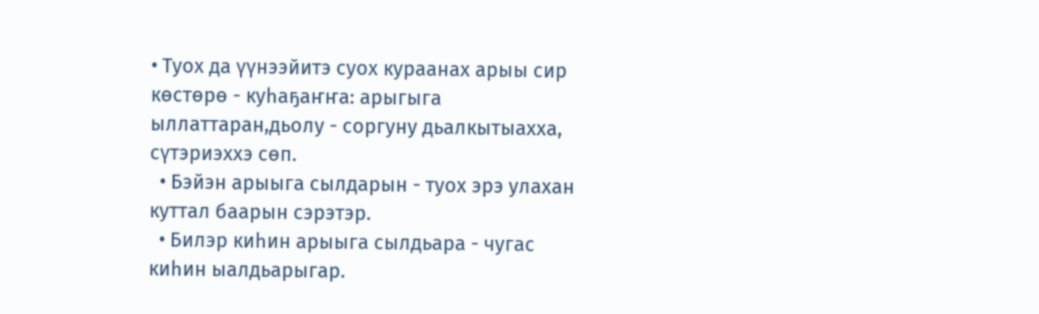• Туох да үүнээйитэ суох кураанах арыы сир көстөрө - куһаҕаҥҥа: арыгыга ыллаттаран,дьолу - соргуну дьалкытыахха, сүтэриэххэ сөп.
  • Бэйэн арыыга сылдарын - туох эрэ улахан куттал баарын сэрэтэр.
  • Билэр киһин арыыга сылдьара - чугас киһин ыалдьарыгар.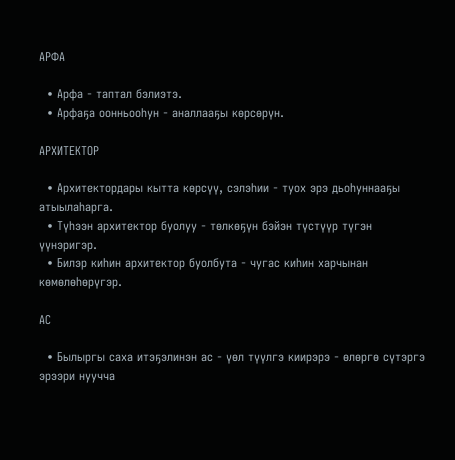АРФА

  • Арфа - таптал бэлиэтэ.
  • Арфаҕа оонньооһун - аналлааҕы көрсөрүн.

АРХИТЕКТОР

  • Архитектордары кытта көрсүү, сэлэһии - туох эрэ дьоһуннааҕы атыылаһарга.
  • Түһээн архитектор буолуу - төлкөҕүн бэйэн түстүүр түгэн үүнэригэр.
  • Билэр киһин архитектор буолбута - чугас киһин харчынан көмөлөһөрүгэр.

АС

  • Былыргы саха итэҕэлинэн ас - үөл түүлгэ киирэрэ - өлөргө сүтэргэ эрээри нуучча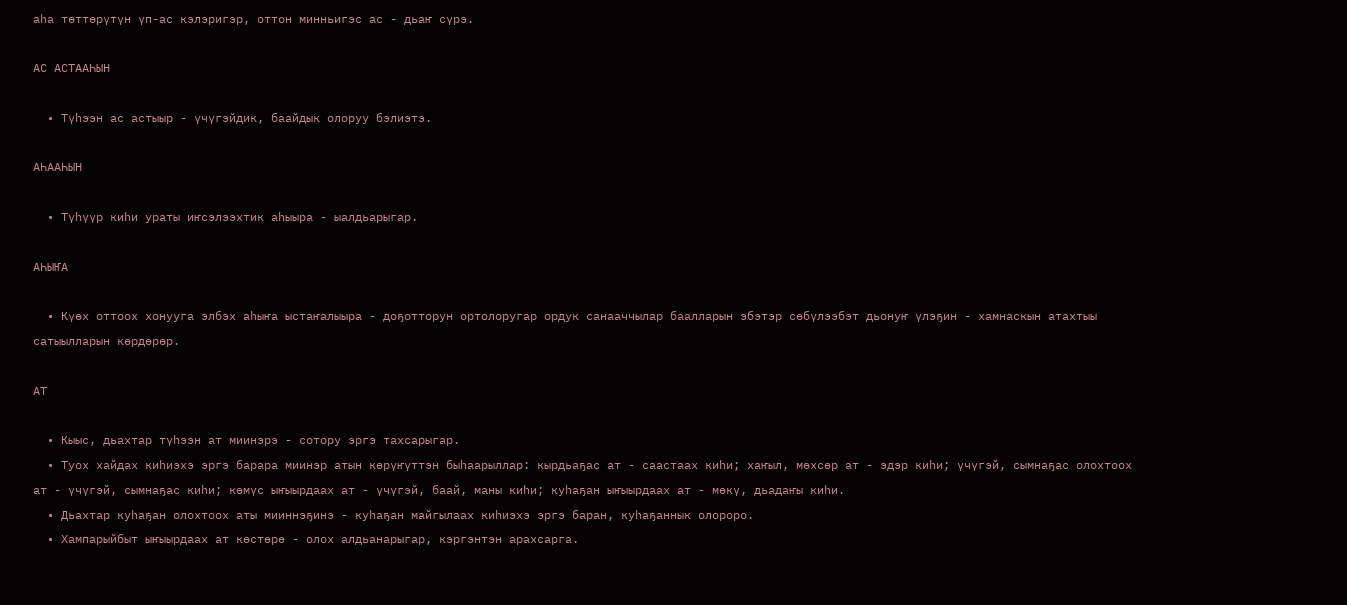аһа төттөрүтүн үп-ас кэлэригэр, оттон минньигэс ас - дьаҥ сүрэ.

АС АСТААҺЫН

  • Түһээн ас астыыр - үчүгэйдик, баайдык олоруу бэлиэтэ.

АҺААҺЫН

  • Түһүүр киһи ураты иҥсэлээхтик аһыыра - ыалдьарыгар.

АҺЫҤА

  • Күөх оттоох хонууга элбэх аһыҥа ыстаҥалыыра - доҕотторун ортолоругар ордук санааччылар баалларын эбэтэр сөбүлээбэт дьонуҥ үлэҕин - хамнаскын атахтыы сатыылларын көрдөрөр.

АТ

  • Кыыс, дьахтар түһээн ат миинэрэ - сотору эргэ тахсарыгар.
  • Туох хайдах киһиэхэ эргэ барара миинэр атын көрүҥүттэн быһаарыллар: кырдьаҕас ат - саастаах киһи; хаҥыл, мөхсөр ат - эдэр киһи; үчүгэй, сымнаҕас олохтоох ат - үчүгэй, сымнаҕас киһи; көмүс ыҥыырдаах ат - үчүгэй, баай, маны киһи; куһаҕан ыҥыырдаах ат - мөкү, дьадаҥы киһи.
  • Дьахтар куһаҕан олохтоох аты мииннэҕинэ - куһаҕан майгылаах киһиэхэ эргэ баран, куһаҕаннык олороро.
  • Хампарыйбыт ыҥыырдаах ат көстөрө - олох алдьанарыгар, кэргэнтэн арахсарга.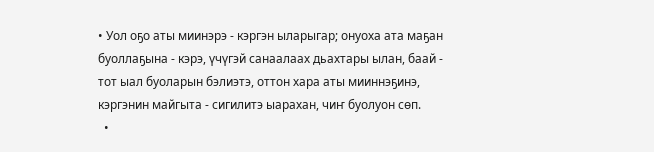• Уол оҕо аты миинэрэ - кэргэн ыларыгар; онуоха ата маҕан буоллаҕына - кэрэ, үчүгэй санаалаах дьахтары ылан, баай - тот ыал буоларын бэлиэтэ, оттон хара аты мииннэҕинэ, кэргэнин майгыта - сигилитэ ыарахан, чиҥ буолуон сөп.
  •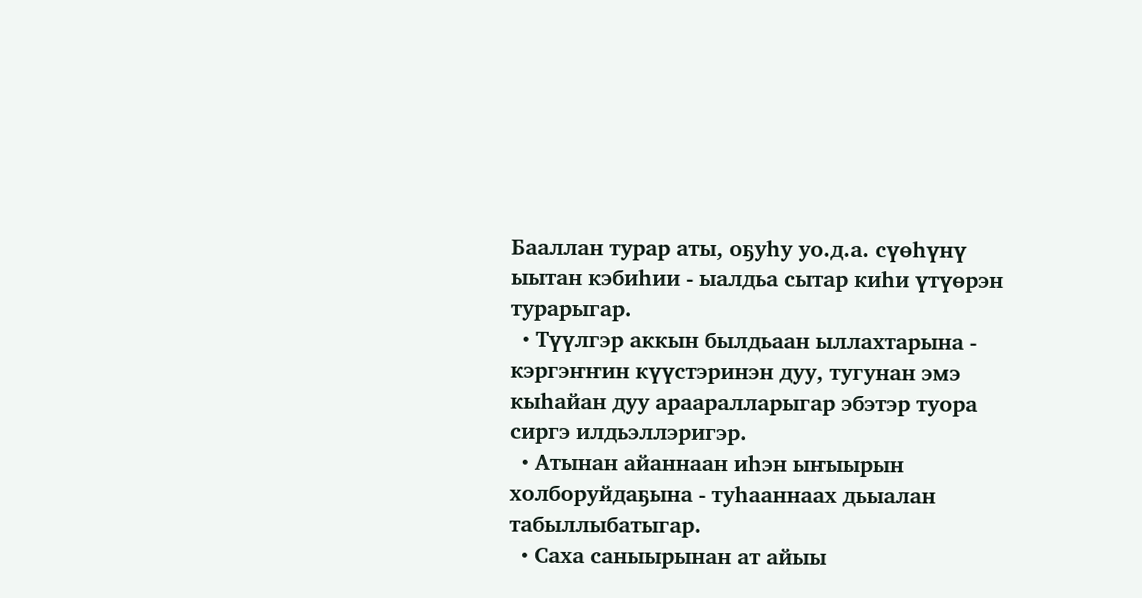Бааллан турар аты, оҕуһу уо.д.а. сүөһүнү ыытан кэбиһии - ыалдьа сытар киһи үтүөрэн турарыгар.
  • Түүлгэр аккын былдьаан ыллахтарына - кэргэҥҥин күүстэринэн дуу, тугунан эмэ кыһайан дуу арааралларыгар эбэтэр туора сиргэ илдьэллэригэр.
  • Атынан айаннаан иһэн ыҥыырын холборуйдаҕына - туһааннаах дьыалан табыллыбатыгар.
  • Саха саныырынан ат айыы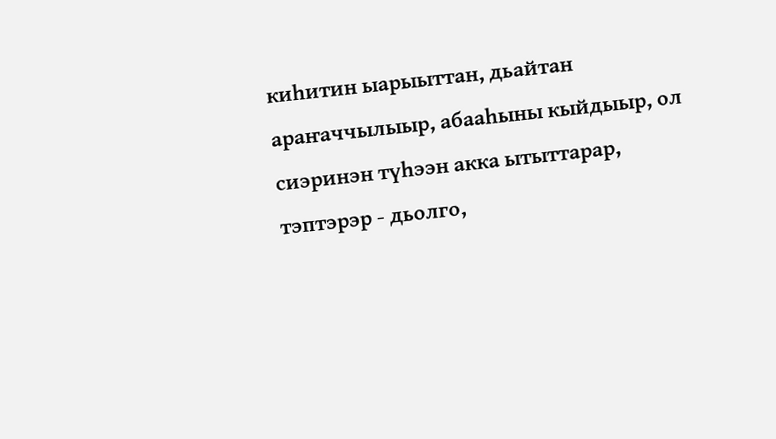киһитин ыарыыттан, дьайтан араҥаччылыыр, абааһыны кыйдыыр, ол сиэринэн түһээн акка ытыттарар, тэптэрэр - дьолго,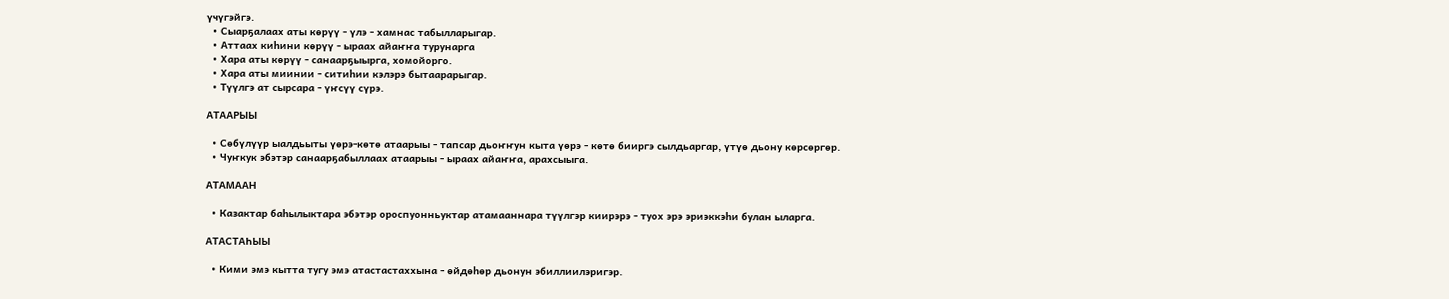үчүгэйгэ.
  • Сыарҕалаах аты көрүү - үлэ - хамнас табылларыгар.
  • Аттаах киһини көрүү - ыраах айаҥҥа турунарга
  • Хара аты көрүү - санаарҕыырга, хомойорго.
  • Хара аты миинии - ситиһии кэлэрэ бытаарарыгар.
  • Түүлгэ ат сырсара - үҥсүү сүрэ.

АТААРЫЫ

  • Сөбүлүүр ыалдьыты үөрэ-көтө атаарыы - тапсар дьоҥҥун кыта үөрэ - көтө бииргэ сылдьаргар, үтүө дьону көрсөргөр.
  • Чуҥкук эбэтэр санаарҕабыллаах атаарыы - ыраах айаҥҥа, арахсыыга.

АТАМААН

  • Казактар баһылыктара эбэтэр ороспуонньуктар атамааннара түүлгэр киирэрэ - туох эрэ эриэккэһи булан ыларга.

АТАСТАҺЫЫ

  • Кими эмэ кытта тугу эмэ атастастаххына - өйдөһөр дьонун эбиллиилэригэр.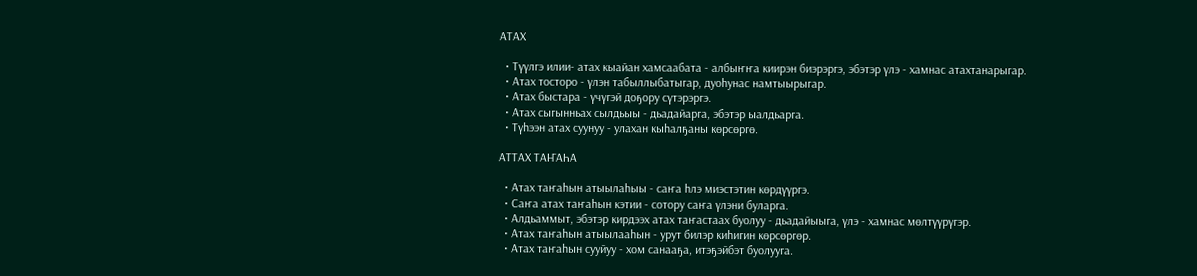АТАХ

  • Түүлгэ илии- атах кыайан хамсаабата - албыҥҥа киирэн биэрэргэ, эбэтэр үлэ - хамнас атахтанарыгар.
  • Атах тосторо - үлэн табыллыбатыгар, дуоһунас намтыырыгар.
  • Атах быстара - үчүгэй доҕору сүтэрэргэ.
  • Атах сыгынньах сылдьыы - дьадайарга, эбэтэр ыалдьарга.
  • Түһээн атах суунуу - улахан кыһалҕаны көрсөргө.

АТТАХ ТАҤАҺА

  • Атах таҥаһын атыылаһыы - саҥа һлэ миэстэтин көрдүүргэ.
  • Саҥа атах таҥаһын кэтии - сотору саҥа үлэни буларга.
  • Алдьаммыт, эбэтэр кирдээх атах таҥастаах буолуу - дьадайыыга, үлэ - хамнас мөлтүүрүгэр.
  • Атах таҥаһын атыылааһын - урут билэр киһигин көрсөргөр.
  • Атах таҥаһын сууйуу - хом санааҕа, итэҕэйбэт буолууга.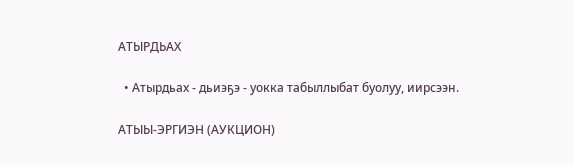АТЫРДЬАХ

  • Атырдьах - дьиэҕэ - уокка табыллыбат буолуу, иирсээн.

АТЫЫ-ЭРГИЭН (АУКЦИОН)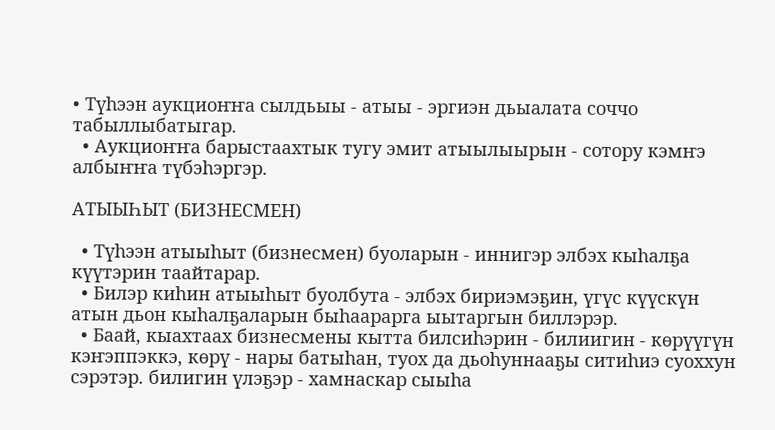• Түһээн аукциоҥҥа сылдьыы - атыы - эргиэн дьыалата соччо табыллыбатыгар.
  • Аукциоҥҥа барыстаахтык тугу эмит атыылыырын - сотору кэмҥэ албыҥҥа түбэһэргэр.

АТЫЫҺЫТ (БИЗНЕСМЕН)

  • Түһээн атыыһыт (бизнесмен) буоларын - иннигэр элбэх кыһалҕа күүтэрин таайтарар.
  • Билэр киһин атыыһыт буолбута - элбэх бириэмэҕин, үгүс күүскүн атын дьон кыһалҕаларын быһаарарга ыытаргын биллэрэр.
  • Баай, кыахтаах бизнесмены кытта билсиһэрин - билиигин - көрүүгүн кэҥэппэккэ, көрү - нары батыһан, туох да дьоһуннааҕы ситиһиэ суоххун сэрэтэр. билигин үлэҕэр - хамнаскар сыыһа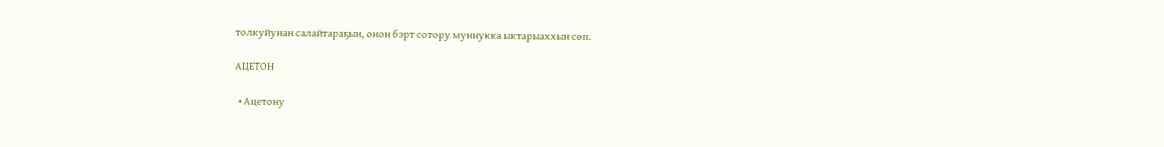толкуйунан салайтараҕын, онон бэрт сотору муннукка ыктарыаххын сөп.

АЦЕТОН

  • Ацетону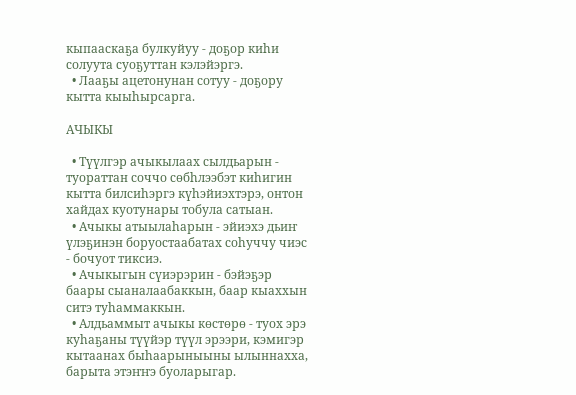кыпааскаҕа булкуйуу - доҕор киһи солуута суоҕуттан кэлэйэргэ.
  • Лааҕы ацетонунан сотуу - доҕору кытта кыыһырсарга.

АЧЫКЫ

  • Түүлгэр ачыкылаах сылдьарын - туораттан соччо сөбһлээбэт киһигин кытта билсиһэргэ күһэйиэхтэрэ, онтон хайдах куотунары тобула сатыан.
  • Ачыкы атыылаһарын - эйиэхэ дьиҥ үлэҕинэн боруостаабатах соһуччу чиэс - бочуот тиксиэ.
  • Ачыкыгын сүиэрэрин - бэйэҕэр баары сыаналаабаккын, баар кыаххын ситэ туһаммаккын.
  • Алдьаммыт ачыкы көстөрө - туох эрэ куһаҕаны түүйэр түүл эрээри, кэмигэр кытаанах быһаарыныыны ылыннахха, барыта этэҥҥэ буоларыгар.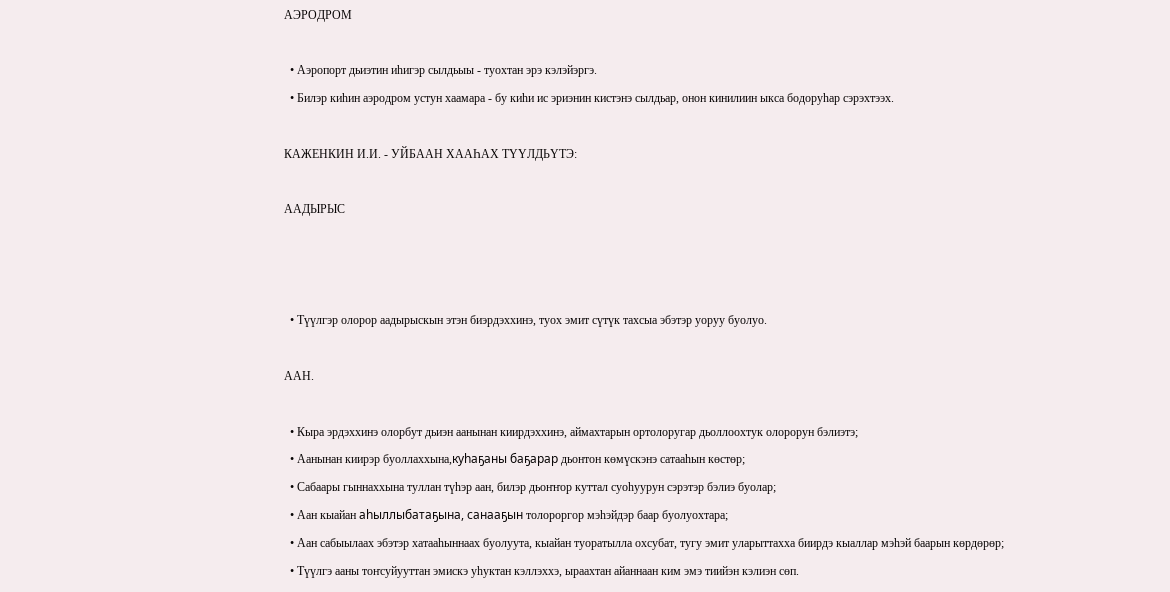АЭРОДРОМ

  • Аэропорт дьиэтин иһигэр сылдьыы - туохтан эрэ кэлэйэргэ.
  • Билэр киһин аэродром устун хаамара - бу киһи ис эриэнин кистэнэ сылдьар, онон кинилиин ыкса бодоруһар сэрэхтээх.

КАЖЕНКИН И.И. - УЙБААН ХААҺАХ ТҮҮЛДЬҮТЭ:

ААДЫРЫС



  • Түүлгэр олорор аадырыскын этэн биэрдэххинэ, туох эмит сүтүк тахсыа эбэтэр уоруу буолуо.

ААН.

  • Кыра эрдэххинэ олорбут дьиэн аанынан киирдэххинэ, аймахтарын ортолоругар дьоллоохтук олорорун бэлиэтэ;
  • Аанынан киирэр буоллаххына,куһаҕаны баҕарар дьонтон көмүскэнэ сатааһын көстөр;
  • Сабаары гыннаххына туллан түһэр аан, билэр дьоҥҥор куттал суоһуурун сэрэтэр бэлиэ буолар;
  • Аан кыайан аһыллыбатаҕына, санааҕын толороргор мэһэйдэр баар буолуохтара;
  • Аан сабыылаах эбэтэр хатааһыннаах буолуута, кыайан туоратылла охсубат, тугу эмит уларыттахха биирдэ кыаллар мэһэй баарын көрдөрөр;
  • Түүлгэ ааны тоҥсуйууттан эмискэ уһуктан кэллэххэ, ыраахтан айаннаан ким эмэ тиийэн кэлиэн сөп.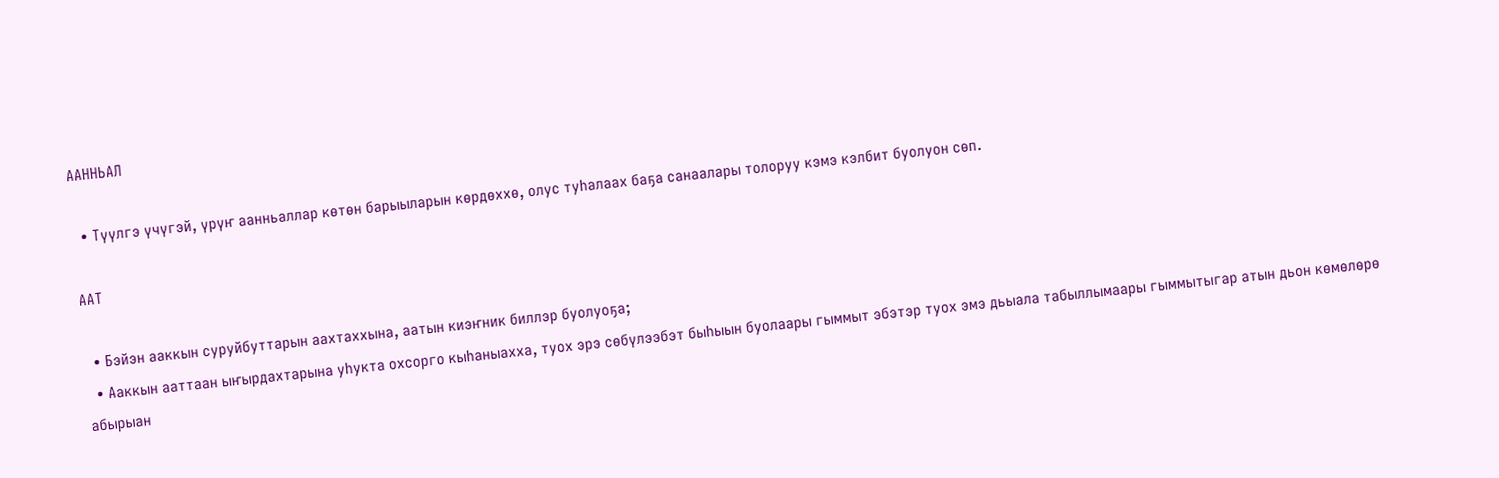ААННЬАЛ

  • Түүлгэ үчүгэй, үрүҥ аанньаллар көтөн барыыларын көрдөххө, олус туһалаах баҕа санаалары толоруу кэмэ кэлбит буолуон сөп.

ААТ

  • Бэйэн ааккын суруйбуттарын аахтаххына, аатын киэҥник биллэр буолуоҕа;
  • Ааккын ааттаан ыҥырдахтарына уһукта охсорго кыһаныахха, туох эрэ сөбүлээбэт быһыын буолаары гыммыт эбэтэр туох эмэ дьыала табыллымаары гыммытыгар атын дьон көмөлөрө абырыан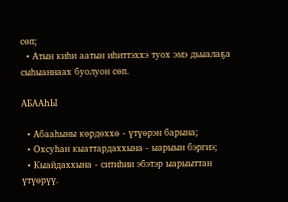сөп;
  • Атын киһи аатын иһиттэххэ туох эмэ дьыалаҕа сыһыаннаах буолуон сөп.

АБААҺЫ

  • Абааһыны көрдөххө - үтүөрэн барына;
  • Охсуһан кыаттардаххына - ыарыын бэргиэ;
  • Кыайдаххына - ситиһии эбэтэр ыарыыттан үтүөрүү.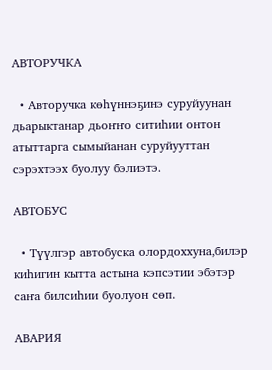АВТОРУЧКА

  • Авторучка көһүннэҕинэ суруйуунан дьарыктанар дьоҥҥо ситиһии онтон атыттарга сымыйанан суруйууттан сэрэхтээх буолуу бэлиэтэ.

АВТОБУС

  • Түүлгэр автобуска олордоххуна,билэр киһигин кытта астына кэпсэтии эбэтэр саҥа билсиһии буолуон сөп.

АВАРИЯ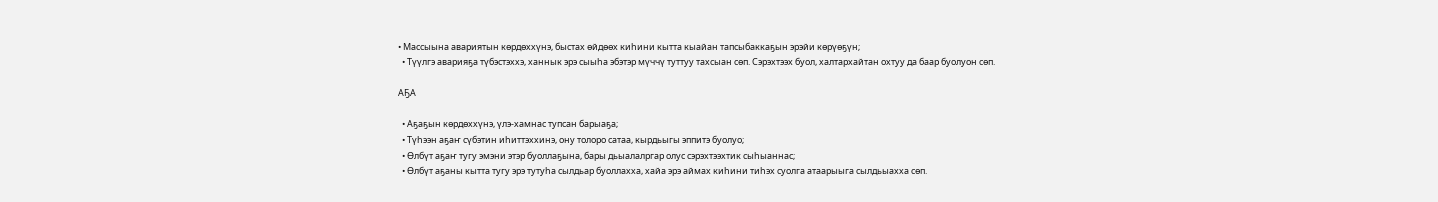• Массыына авариятын көрдөххүнэ, быстах өйдөөх киһини кытта кыайан тапсыбаккаҕын эрэйи көрүөҕүн;
  • Түүлгэ аварияҕа түбэстэххэ, ханнык эрэ сыыһа эбэтэр мүччү туттуу тахсыан сөп. Сэрэхтээх буол, халтархайтан охтуу да баар буолуон сөп.

АҔА

  • Аҕаҕын көрдөххүнэ, үлэ-хамнас тупсан барыаҕа;
  • Түһээн аҕаҥ сүбэтин иһиттэххинэ, ону толоро сатаа, кырдьыгы эппитэ буолуо;
  • Өлбүт аҕаҥ тугу эмэни этэр буоллаҕына, бары дьыалалргар олус сэрэхтээхтик сыһыаннас;
  • Өлбүт аҕаны кытта тугу эрэ тутуһа сылдьар буоллахха, хайа эрэ аймах киһини тиһэх суолга атаарыыга сылдьыахха сөп.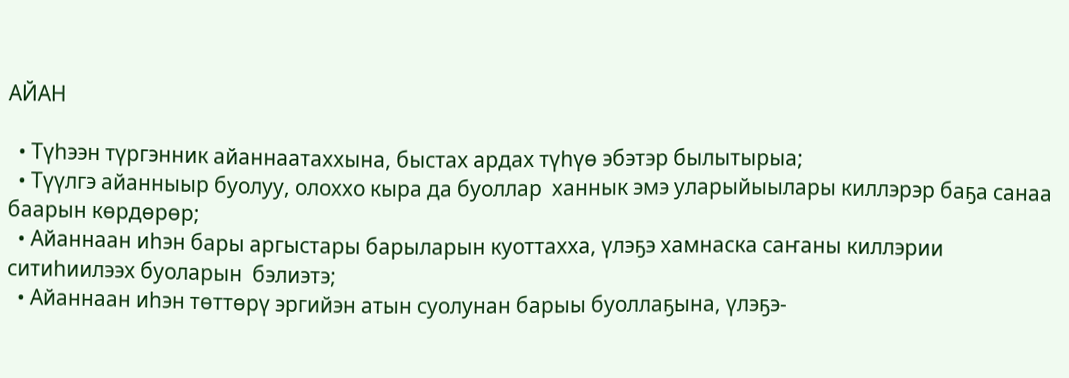АЙАН

  • Түһээн түргэнник айаннаатаххына, быстах ардах түһүө эбэтэр былытырыа;
  • Түүлгэ айанныыр буолуу, олоххо кыра да буоллар  ханнык эмэ уларыйыылары киллэрэр баҕа санаа баарын көрдөрөр;
  • Айаннаан иһэн бары аргыстары барыларын куоттахха, үлэҕэ хамнаска саҥаны киллэрии  ситиһиилээх буоларын  бэлиэтэ;
  • Айаннаан иһэн төттөрү эргийэн атын суолунан барыы буоллаҕына, үлэҕэ-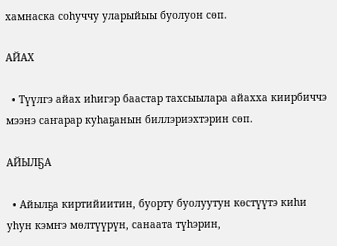хамнаска соһуччу уларыйыы буолуон сөп.

АЙАХ

  • Түүлгэ айах иһигэр баастар тахсыылара айахха киирбиччэ мээнэ саҥарар куһаҕанын биллэриэхтэрин сөп.

АЙЫЛҔА

  • Айылҕа киртийиитин, буорту буолуутун көстүүтэ киһи уһун кэмҥэ мөлтүүрүн, санаата түһэрин,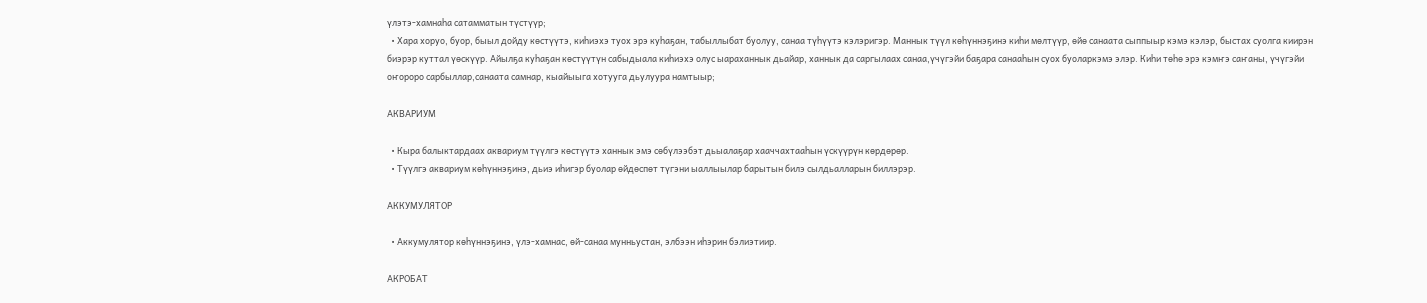үлэтэ-хамнаһа сатамматын түстүүр;
  • Хара хоруо, буор, быыл дойду көстүүтэ, киһиэхэ туох эрэ куһаҕан, табыллыбат буолуу, санаа түһүүтэ кэлэригэр. Маннык түүл көһүннэҕинэ киһи мөлтүүр, өйө санаата сыппыыр кэмэ кэлэр, быстах суолга киирэн биэрэр куттал үөскүүр. Айылҕа куһаҕан көстүүтүн сабыдыала киһиэхэ олус ыараханнык дьайар, ханнык да саргылаах санаа,үчүгэйи баҕара санааһын суох буоларкэмэ элэр. Киһи төһө эрэ кэмҥэ саҥаны, үчүгэйи оҥороро сарбыллар,санаата самнар, кыайыыга хотууга дьулуура намтыыр;

АКВАРИУМ

  • Кыра балыктардаах аквариум түүлгэ көстүүтэ ханнык эмэ сөбүлээбэт дьыалаҕар хааччахтааһын үскүүрүн көрдөрөр.
  • Түүлгэ аквариум көһүннэҕинэ, дьиэ иһигэр буолар өйдөспөт түгэни ыаллыылар барытын билэ сылдьалларын биллэрэр.

АККУМУЛЯТОР

  • Аккумулятор көһүннэҕинэ, үлэ-хамнас, өй-санаа мунньустан, элбээн иһэрин бэлиэтиир.

АКРОБАТ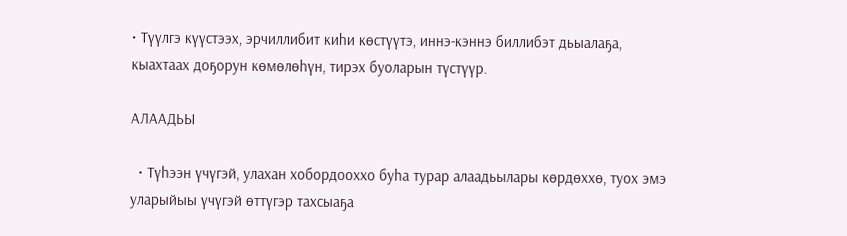• Түүлгэ күүстээх, эрчиллибит киһи көстүүтэ, иннэ-кэннэ биллибэт дьыалаҕа, кыахтаах доҕорун көмөлөһүн, тирэх буоларын түстүүр.

АЛААДЬЫ

  • Түһээн үчүгэй, улахан хобордооххо буһа турар алаадьылары көрдөххө, туох эмэ уларыйыы үчүгэй өттүгэр тахсыаҕа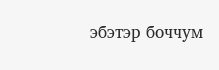эбэтэр боччум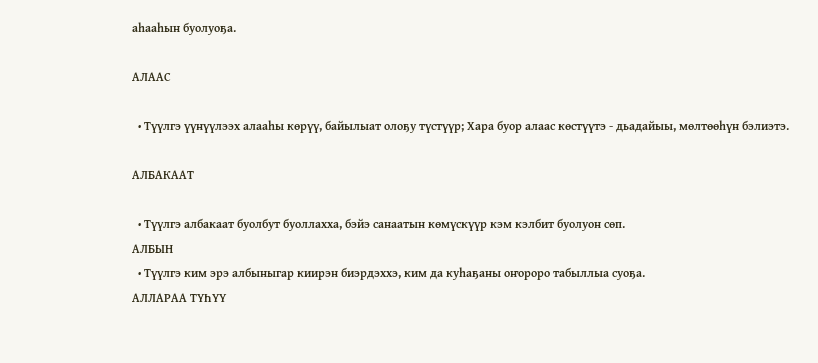аһааһын буолуоҕа.

АЛААС

  • Түүлгэ үүнүүлээх алааһы көрүү, байылыат олоҕу түстүүр; Хара буор алаас көстүүтэ - дьадайыы, мөлтөөһүн бэлиэтэ.

АЛБАКААТ

  • Түүлгэ албакаат буолбут буоллахха, бэйэ санаатын көмүскүүр кэм кэлбит буолуон сөп.
АЛБЫН
  • Түүлгэ ким эрэ албыныгар киирэн биэрдэххэ, ким да куһаҕаны оҥороро табыллыа суоҕа.
АЛЛАРАА ТҮҺҮҮ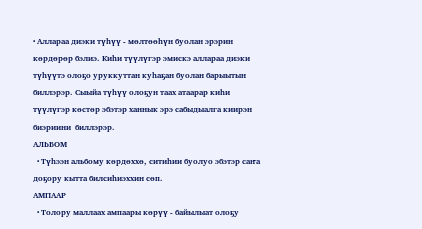• Аллараа диэки түһүү - мөлтөөһүн буолан эрэрин көрдөрөр бэлиэ. Киһи түүлүгэр эмискэ аллараа диэки түһүүтэ олоҕо уруккуттан куһаҕан буолан барыытын биллэрэр. Сыыйа түһүү олоҕун таах атаарар киһи түүлүгэр көстөр эбэтэр ханнык эрэ сабыдыалга киирэн биэриини  биллэрэр.
АЛЬБОМ
  • Түһээн альбому көрдөххө, ситиһии буолуо эбэтэр саҥа доҕору кытта билсиһиэххин сөп.
АМПААР
  • Толору маллаах ампаары көрүү - байылыат олоҕу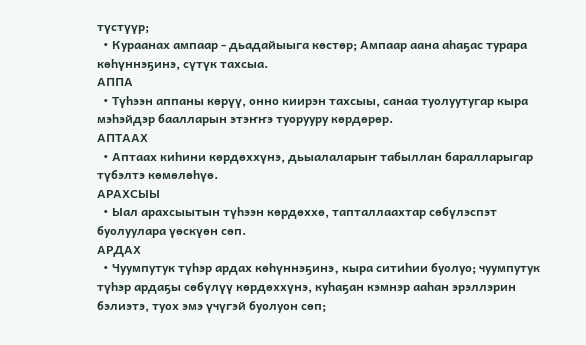түстүүр;
  • Кураанах ампаар - дьадайыыга көстөр; Ампаар аана аһаҕас турара көһүннэҕинэ, сүтүк тахсыа.
АППА
  • Түһээн аппаны көрүү, онно киирэн тахсыы, санаа туолуутугар кыра мэһэйдэр баалларын этэҥҥэ туорууру көрдөрөр.
АПТААХ
  • Аптаах киһини көрдөххүнэ, дьыалаларыҥ табыллан баралларыгар түбэлтэ көмөлөһүө.
АРАХСЫЫ
  • Ыал арахсыытын түһээн көрдөххө, тапталлаахтар сөбүлэспэт буолуулара үөскүөн сөп.
АРДАХ
  • Чуумпутук түһэр ардах көһүннэҕинэ‚ кыра ситиһии буолуо; чуумпутук түһэр ардаҕы сөбүлүү көрдөххүнэ, куһаҕан кэмнэр ааһан эрэллэрин бэлиэтэ, туох эмэ үчүгэй буолуон сөп;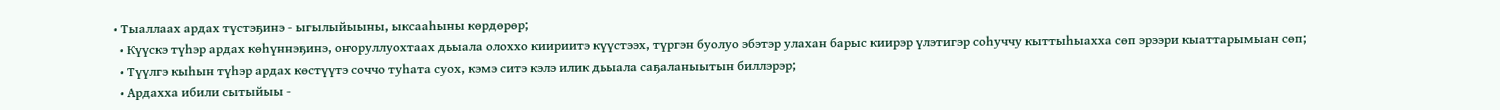• Тыаллаах ардах түстэҕинэ - ыгылыйыыны, ыксааһыны көрдөрөр;
  • Күүскэ түһэр ардах көһүннэҕинэ, оҥоруллуохтаах дьыала олоххо киириитэ күүстээх, түргэн буолуо эбэтэр улахан барыс киирэр үлэтигэр соһуччу кыттыһыахха сөп эрээри кыаттарымыан сөп;
  • Түүлгэ кыһын түһэр ардах көстүүтэ соччо туһата суох, кэмэ ситэ кэлэ илик дьыала саҕаланыытын биллэрэр;
  • Ардахха ибили сытыйыы -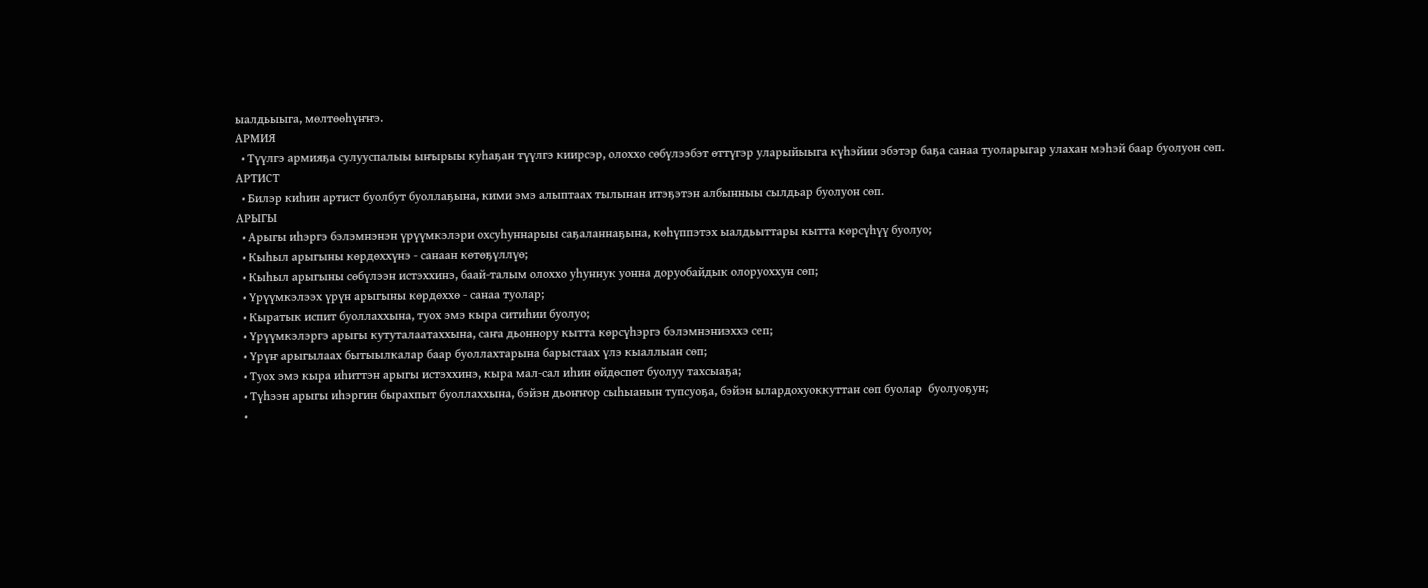ыалдьыыга, мөлтөөһүҥҥэ.
АРМИЯ
  • Түүлгэ армияҕа сулууспалыы ыҥырыы куһаҕан түүлгэ киирсэр, олоххо сөбүлээбэт өттүгэр уларыйыыга күһэйии эбэтэр баҕа санаа туоларыгар улахан мэһэй баар буолуон сөп.
АРТИСТ
  • Билэр киһин артист буолбут буоллаҕына, кими эмэ алыптаах тылынан итэҕэтэн албынныы сылдьар буолуон сөп.
АРЫГЫ
  • Арыгы иһэргэ бэлэмнэнэн үрүүмкэлэри охсуһуннарыы саҕаланнаҕына, көһүппэтэх ыалдьыттары кытта көрсүһүү буолуо;
  • Кыһыл арыгыны көрдөххүнэ - санаан көтөҕүллүө;
  • Кыһыл арыгыны сөбүлээн истэххинэ, баай-талым олоххо уһуннук уонна доруобайдык олоруоххун сөп;
  • Үрүүмкэлээх үрүн арыгыны көрдөххө - санаа туолар;
  • Кыратык испит буоллаххына, туох эмэ кыра ситиһии буолуо;
  • Үрүүмкэлэргэ арыгы кутуталаатаххына, саҥа дьоннору кытта көрсүһэргэ бэлэмнэниэххэ сеп;
  • Үрүҥ арыгылаах бытыылкалар баар буоллахтарына барыстаах үлэ кыаллыан сөп;
  • Туох эмэ кыра иһиттэн арыгы истэххинэ, кыра мал-сал иһин өйдөспөт буолуу тахсыаҕа;
  • Түһээн арыгы иһэргин бырахпыт буоллаххына, бэйэн дьоҥҥор сыһыанын тупсуоҕа, бэйэн ылардохуоккуттан сөп буолар  буолуоҕун;
  •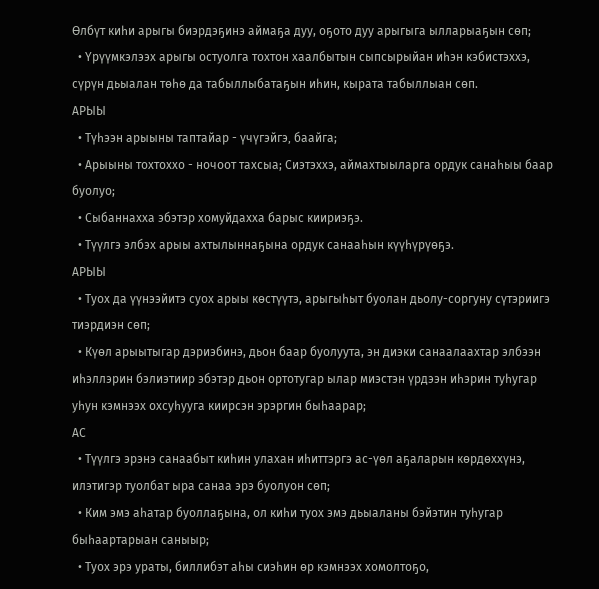Өлбүт киһи арыгы биэрдэҕинэ аймаҕа дуу, оҕото дуу арыгыга ылларыаҕын сөп;
  • Үрүүмкэлээх арыгы остуолга тохтон хаалбытын сыпсырыйан иһэн кэбистэххэ, сүрүн дьыалан төһө да табыллыбатаҕын иһин, кырата табыллыан сөп.
АРЫЫ
  • Түһээн арыыны таптайар - үчүгэйгэ‚ баайга;
  • Арыыны тохтоххо - ночоот тахсыа; Сиэтэххэ, аймахтыыларга ордук санаһыы баар буолуо;
  • Сыбаннахха эбэтэр хомуйдахха барыс киириэҕэ.
  • Түүлгэ элбэх арыы ахтылыннаҕына ордук санааһын күүһүрүөҕэ.
АРЫЫ
  • Туох да үүнээйитэ суох арыы көстүүтэ, арыгыһыт буолан дьолу-соргуну сүтэриигэ тиэрдиэн сөп;
  • Күөл арыытыгар дэриэбинэ, дьон баар буолуута, эн диэки санаалаахтар элбээн иһэллэрин бэлиэтиир эбэтэр дьон ортотугар ылар миэстэн үрдээн иһэрин туһугар уһун кэмнээх охсуһууга киирсэн эрэргин быһаарар;
АС
  • Түүлгэ эрэнэ санаабыт киһин улахан иһиттэргэ ас-үөл аҕаларын көрдөххүнэ, илэтигэр туолбат ыра санаа эрэ буолуон сөп;
  • Ким эмэ аһатар буоллаҕына, ол киһи туох эмэ дьыаланы бэйэтин туһугар быһаартарыан саныыр;
  • Туох эрэ ураты, биллибэт аһы сиэһин өр кэмнээх хомолтоҕо,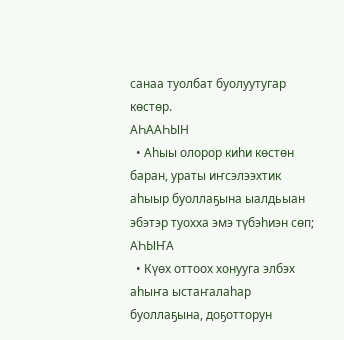санаа туолбат буолуутугар көстөр.
АҺААҺЫН
  • Аһыы олорор киһи көстөн баран, ураты иҥсэлээхтик аһыыр буоллаҕына ыалдьыан эбэтэр туохха эмэ түбэһиэн сөп;
АҺЫҤА
  • Күөх оттоох хонууга элбэх аһыҥа ыстаҥалаһар буоллаҕына, доҕотторун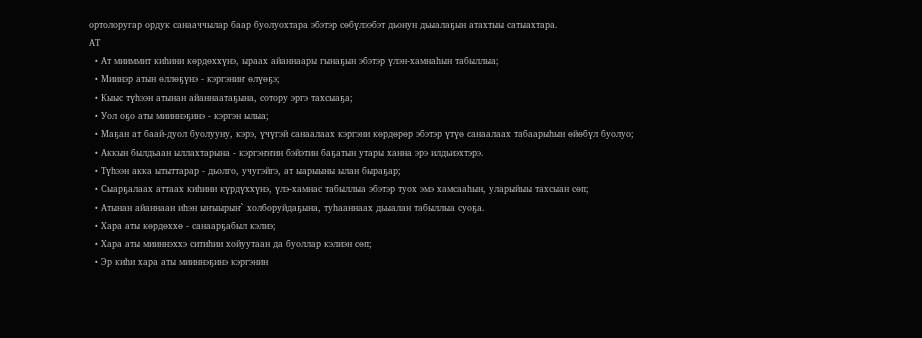ортолоругар ордук санааччылар баар буолуохтара эбэтэр сөбүлээбэт дьонун дьыалаҕын атахтыы сатыахтара.
АТ
  • Ат мииммит киһини көрдөххүнэ, ыраах айаннаары гынаҕын эбэтэр үлэн-хамнаһын табыллыа;
  • Миинэр атын өллөҕүнэ - кэргэниҥ өлүөҕэ;
  • Кыыс түһээн атынан айаннаатаҕына, сотору эргэ тахсыаҕа;
  • Уол оҕо аты мииннэҕинэ - кэргэн ылыа;
  • Маҕан ат баай-дуол буолууну, кэрэ, үчүгэй санаалаах кэргэни көрдөрөр эбэтэр үтүө санаалаах табаарыһын өйөбүл буолуо;
  • Аккын былдьаан ыллахтарына - кэргэҥҥин бэйэтин баҕатын утары ханна эрэ илдьиэхтэрэ.
  • Түһээн акка ытыттарар - дьолго, учугэйгэ, ат ыарыыны ылан быраҕар;
  • Сыарҕалаах аттаах киһини күрдүххүнэ, үлэ-хамнас табыллыа эбэтэр туох эмэ хамсааһын, уларыйыы тахсыан сөп;
  • Атынан айаннаан иһэн ыҥыырыҥ` холборуйдаҕына, туһааннаах дьыалан табыллыа суоҕа.
  • Хара аты көрдөххө - санаарҕабыл кэлиэ;
  • Хара аты мииннэххэ ситиһии хойуутаан да буоллар кэлиэн сөп;
  • Эр киһи хара аты мииннэҕинэ кэргэнин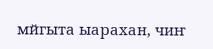мйгыта ыарахан, чиҥ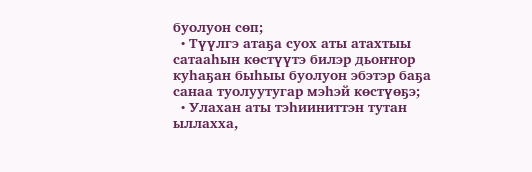буолуон сөп;
  • Түүлгэ атаҕа суох аты атахтыы сатааһын көстүүтэ билэр дьоҥҥор куһаҕан быһыы буолуон эбэтэр баҕа санаа туолуутугар мэһэй көстүөҕэ;
  • Улахан аты тэһииниттэн тутан ыллахха,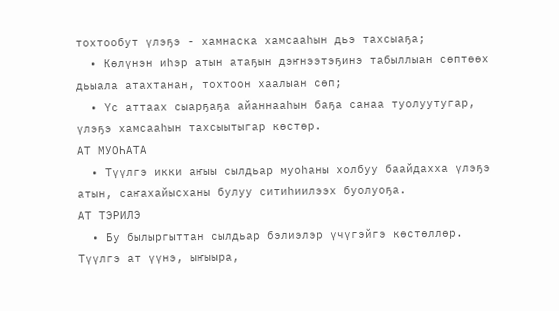тохтообут үлэҕэ - хамнаска хамсааһын дьэ тахсыаҕа;
  • Көлүнэн иһэр атын атаҕын дэҥнээтэҕинэ табыллыан сөптөөх дьыала атахтанан, тохтоон хаалыан сөп;
  • Үс аттаах сыарҕаҕа айаннааһын баҕа санаа туолуутугар, үлэҕэ хамсааһын тахсыытыгар көстөр.
АТ МУОҺАТА
  • Түүлгэ икки аҥыы сылдьар муоһаны холбуу баайдахха үлэҕэ атын, саҥахайысханы булуу ситиһиилээх буолуоҕа.
АТ ТЭРИЛЭ
  • Бу былыргыттан сылдьар бэлиэлэр үчүгэйгэ көстөллөр. Түүлгэ ат үүнэ, ыҥыыра,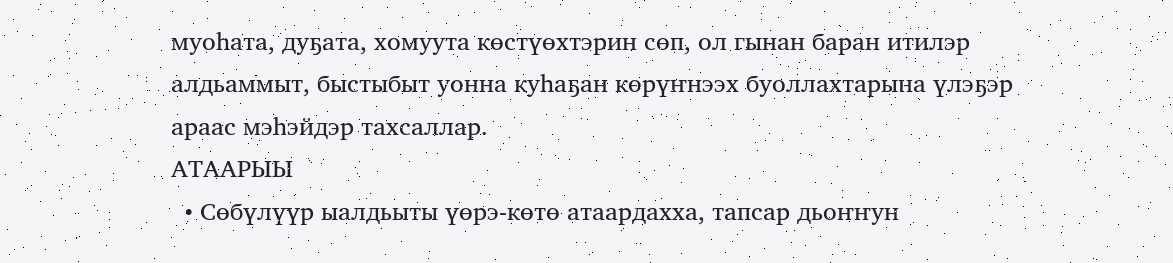муоһата, дуҕата, хомуута көстүөхтэрин сөп, ол гынан баран итилэр алдьаммыт, быстыбыт уонна куһаҕан көрүҥнээх буоллахтарына үлэҕэр араас мэһэйдэр тахсаллар.
АТААРЫЫ
  • Сөбүлүүр ыалдьыты үөрэ-көтө атаардахха, тапсар дьоҥҥун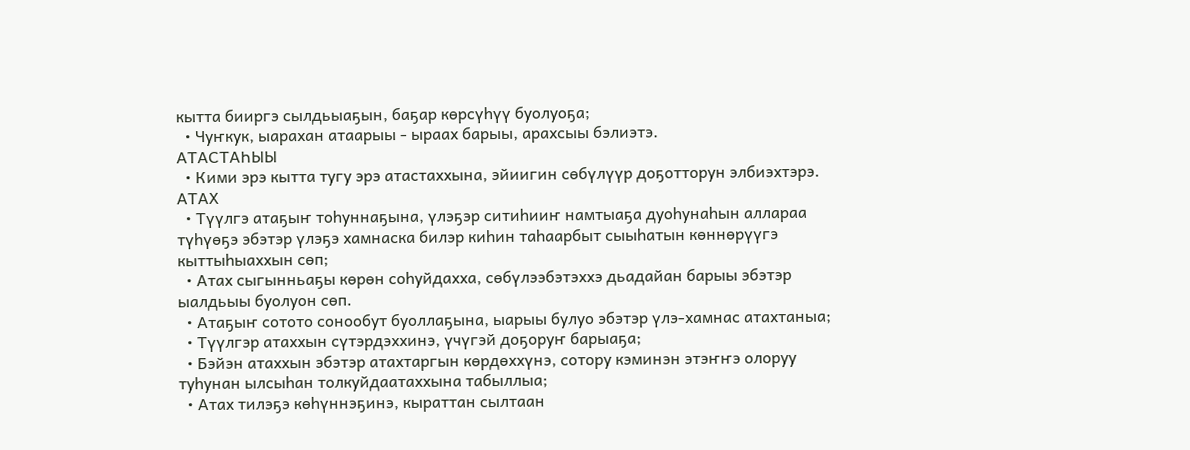кытта бииргэ сылдьыаҕын, баҕар көрсүһүү буолуоҕа;
  • Чуҥкук, ыарахан атаарыы - ыраах барыы, арахсыы бэлиэтэ.
АТАСТАҺЫЫ
  • Кими эрэ кытта тугу эрэ атастаххына, эйиигин сөбүлүүр доҕотторун элбиэхтэрэ.
АТАХ
  • Түүлгэ атаҕыҥ тоһуннаҕына, үлэҕэр ситиһииҥ намтыаҕа дуоһунаһын аллараа түһүөҕэ эбэтэр үлэҕэ хамнаска билэр киһин таһаарбыт сыыһатын көннөрүүгэ кыттыһыаххын сөп;
  • Атах сыгынньаҕы көрөн соһуйдахха, сөбүлээбэтэххэ дьадайан барыы эбэтэр ыалдьыы буолуон сөп.
  • Атаҕыҥ сотото сонообут буоллаҕына, ыарыы булуо эбэтэр үлэ-хамнас атахтаныа;
  • Түүлгэр атаххын сүтэрдэххинэ, үчүгэй доҕоруҥ барыаҕа;
  • Бэйэн атаххын эбэтэр атахтаргын көрдөххүнэ, сотору кэминэн этэҥҥэ олоруу туһунан ылсыһан толкуйдаатаххына табыллыа;
  • Атах тилэҕэ көһүннэҕинэ, кыраттан сылтаан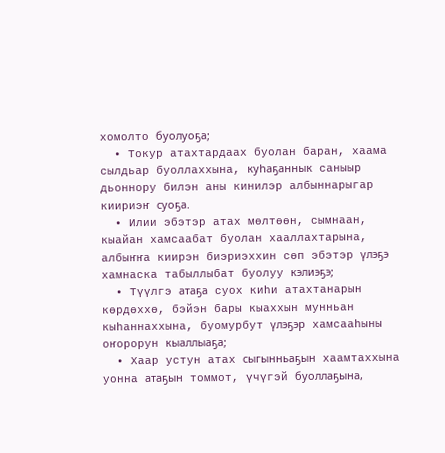хомолто буолуоҕа;
  • Токур атахтардаах буолан баран, хаама сылдьар буоллаххына, куһаҕаннык саныыр дьоннору билэн аны кинилэр албыннарыгар киириэҥ суоҕа.
  • Илии эбэтэр атах мөлтөөн, сымнаан, кыайан хамсаабат буолан хааллахтарына, албыҥҥа киирэн биэриэххин сөп эбэтэр үлэҕэ хамнаска табыллыбат буолуу кэлиэҕэ;
  • Түүлгэ атаҕа суох киһи атахтанарын көрдөххө, бэйэн бары кыаххын мунньан кыһаннаххына, буомурбут үлэҕэр хамсааһыны оҥорорун кыаллыаҕа;
  • Хаар устун атах сыгынньаҕын хаамтаххына уонна атаҕын томмот, үчүгэй буоллаҕына,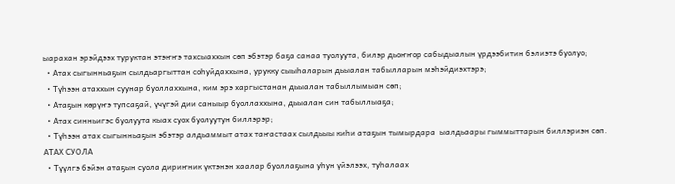ыарахан эрэйдээх туруктан этэҥҥэ тахсыаххын сөп эбэтэр баҕа санаа туолуута, билэр дьоҥҥор сабыдыалын үрдээбитин бэлиэтэ буолуо;
  • Атах сыгынньаҕын сылдьаргыттан соһуйдаххына, урукку сыыһаларын дьыалан табылларын мэһэйдиэхтэрэ;
  • Түһээн атаххын суунар буоллаххына, ким эрэ харгыстанан дьыалан табыллымыан сөп;
  • Атаҕын көрүҥэ тупсаҕай, үчүгэй дии саныыр буоллаххына, дьыалан син табыллыаҕа;
  • Атах синньигэс буолуута кыах суох буолуутун биллэрэр;
  • Түһээн атах сыгынньаҕын эбэтэр алдьаммыт атах таҥастаах сылдьыы киһи атаҕын тымырдара  ыалдьаары гыммыттарын биллэриэн сөп.
АТАХ СУОЛА
  • Түүлгэ бэйэн атаҕын суола дириҥник үктэнэн хаалар буоллаҕына уһун үйэлээх, туһалаах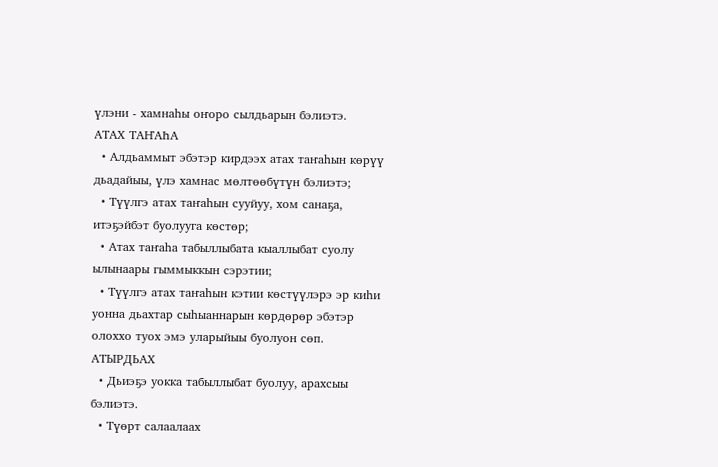үлэни - хамнаһы оҥоро сылдьарын бэлиэтэ.
АТАХ ТАҤАҺА
  • Алдьаммыт эбэтэр кирдээх атах таҥаһын көрүү дьадайыы, үлэ хамнас мөлтөөбүтүн бэлиэтэ;
  • Түүлгэ атах таҥаһын сууйуу, хом санаҕа, итэҕэйбэт буолууга көстөр;
  • Атах таҥаһа табыллыбата кыаллыбат суолу ылынаары гыммыккын сэрэтии;
  • Түүлгэ атах таҥаһын кэтии көстүүлэрэ эр киһи уонна дьахтар сыһыаннарын көрдөрөр эбэтэр олоххо туох эмэ уларыйыы буолуон сөп.
АТЫРДЬАХ
  • Дьиэҕэ уокка табыллыбат буолуу, арахсыы бэлиэтэ.
  • Түөрт салаалаах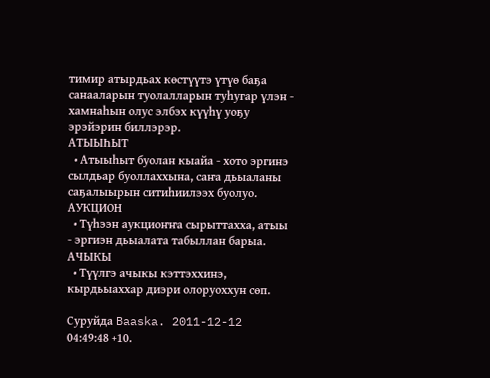тимир атырдьах көстүүтэ үтүө баҕа санааларын туолалларын туһугар үлэн - хамнаһын олус элбэх күүһү уоҕу эрэйэрин биллэрэр.
АТЫЫҺЫТ
  • Атыыһыт буолан кыайа - хото эргинэ сылдьар буоллаххына, саҥа дьыаланы саҕалыырын ситиһиилээх буолуо.
АУКЦИОН
  • Түһээн аукциоҥҥа сырыттахха, атыы - эргиэн дьыалата табыллан барыа.
АЧЫКЫ
  • Түүлгэ ачыкы кэттэххинэ, кырдьыаххар диэри олоруоххун сөп.

Суруйда Baaska. 2011-12-12 04:49:48 +10.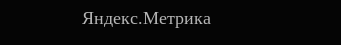Яндекс.Метрика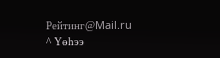Рейтинг@Mail.ru
^ Үөһээ